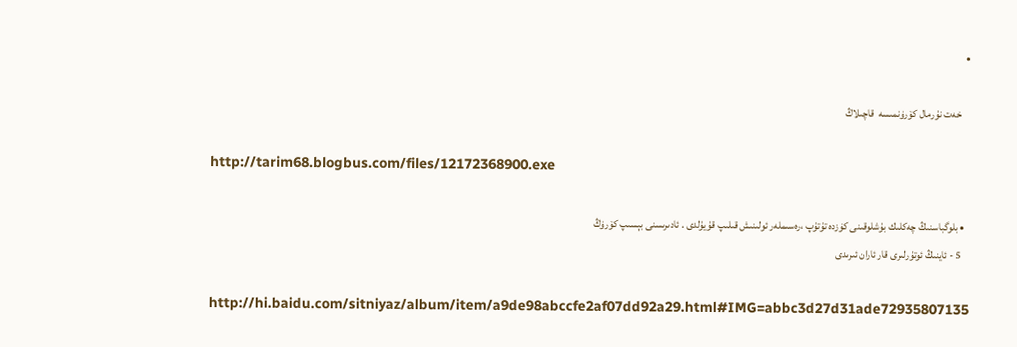•

    خەت نۇرمال كۆرۈنمىسە  قاچىلاڭ

    http://tarim68.blogbus.com/files/12172368900.exe

  • بلوگباسنىڭ چەكلىك بۇشلوقىنى كۈزدە تۇتۇپ ،رەسىملەر ئولىنىش قىلىپ قۇيۇلدى . ئادىرىسنى بېسىپ كۆرۈڭ
    5 - ئاينىڭ ئوتۇرلىرى قار ئاران ئىرىدى

    http://hi.baidu.com/sitniyaz/album/item/a9de98abccfe2af07dd92a29.html#IMG=abbc3d27d31ade72935807135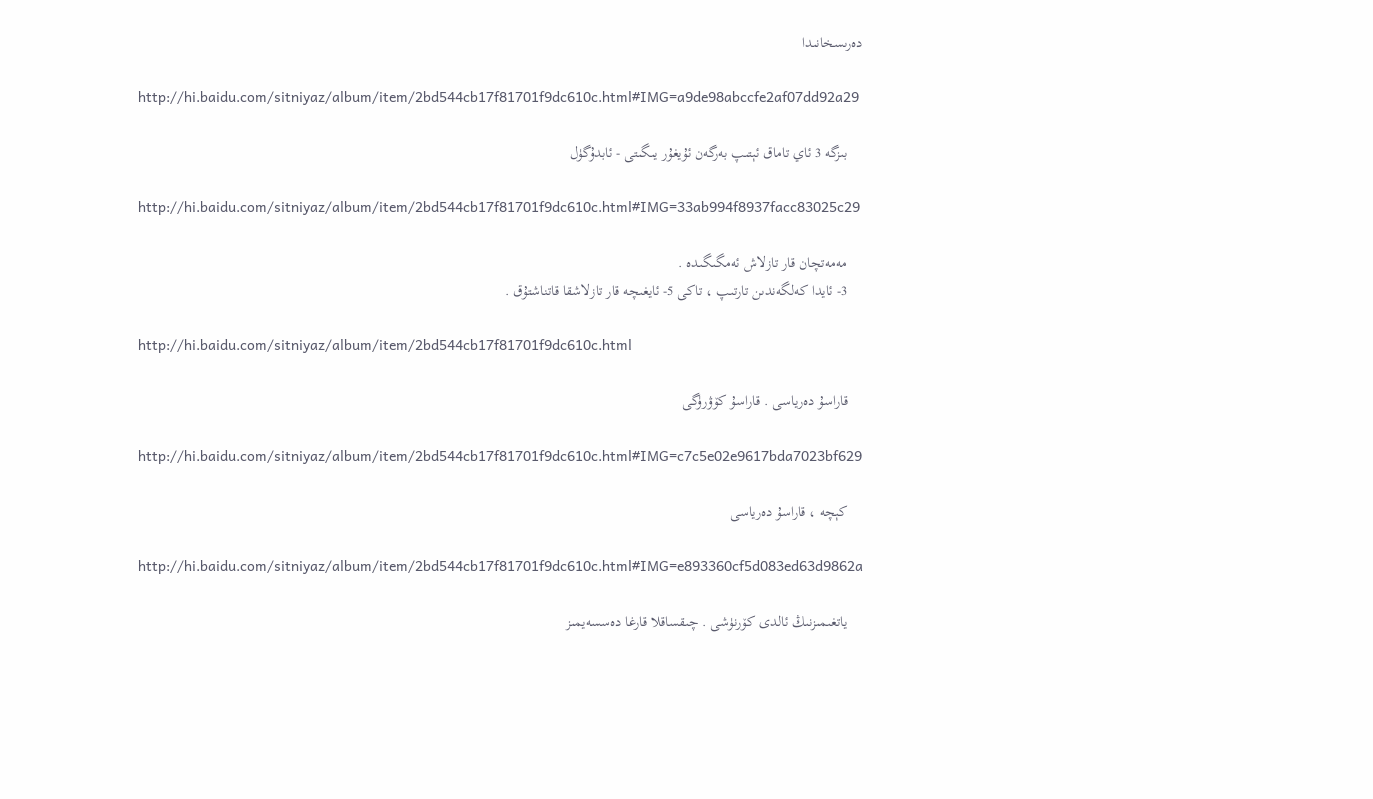دەرىسخانىدا

    http://hi.baidu.com/sitniyaz/album/item/2bd544cb17f81701f9dc610c.html#IMG=a9de98abccfe2af07dd92a29

    بىزگە 3 ئاي تاماق ئېتىپ بەرگەن ئۇيغۇر يىگىتى - ئابدۇگۈل

    http://hi.baidu.com/sitniyaz/album/item/2bd544cb17f81701f9dc610c.html#IMG=33ab994f8937facc83025c29

    مەمەتچان قار تازلاش ئەمگىگىدە .
    3- ئايدا كەلگەندىن تارتىپ ، تاكى 5- ئايغىچە قار تازلاشقا قاتناشتۇق .

    http://hi.baidu.com/sitniyaz/album/item/2bd544cb17f81701f9dc610c.html

    قاراسۇ دەرياسى . قاراسۇ كۆۋرۈگى

    http://hi.baidu.com/sitniyaz/album/item/2bd544cb17f81701f9dc610c.html#IMG=c7c5e02e9617bda7023bf629

    كېچە ، قاراسۇ دەرياسى

    http://hi.baidu.com/sitniyaz/album/item/2bd544cb17f81701f9dc610c.html#IMG=e893360cf5d083ed63d9862a

    ياتغىمىزنىڭ ئالدى كۆرنۈشى . چىقساقلا قارغا دەسسەيمىز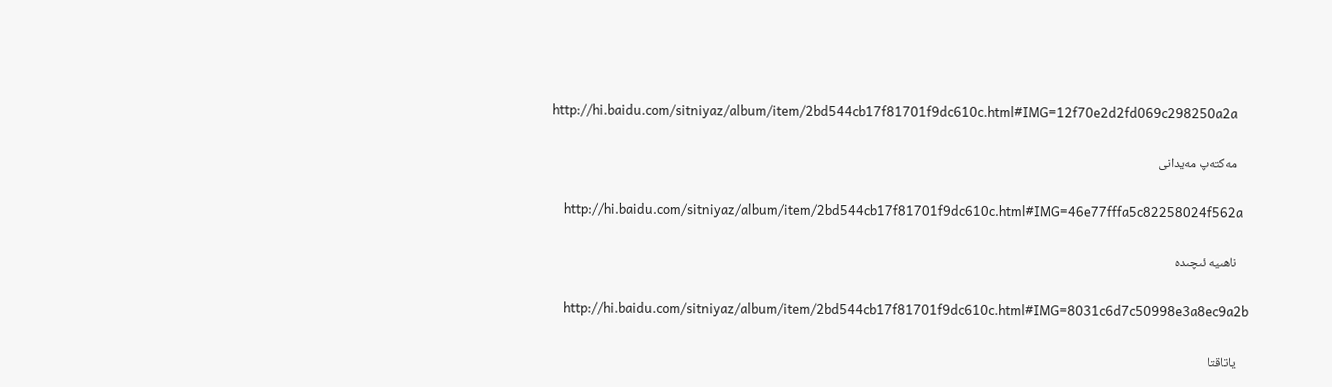http://hi.baidu.com/sitniyaz/album/item/2bd544cb17f81701f9dc610c.html#IMG=12f70e2d2fd069c298250a2a

    مەكتەپ مەيدانى

    http://hi.baidu.com/sitniyaz/album/item/2bd544cb17f81701f9dc610c.html#IMG=46e77fffa5c82258024f562a

    ناھىيە ئىچىدە

    http://hi.baidu.com/sitniyaz/album/item/2bd544cb17f81701f9dc610c.html#IMG=8031c6d7c50998e3a8ec9a2b

    ياتاقتا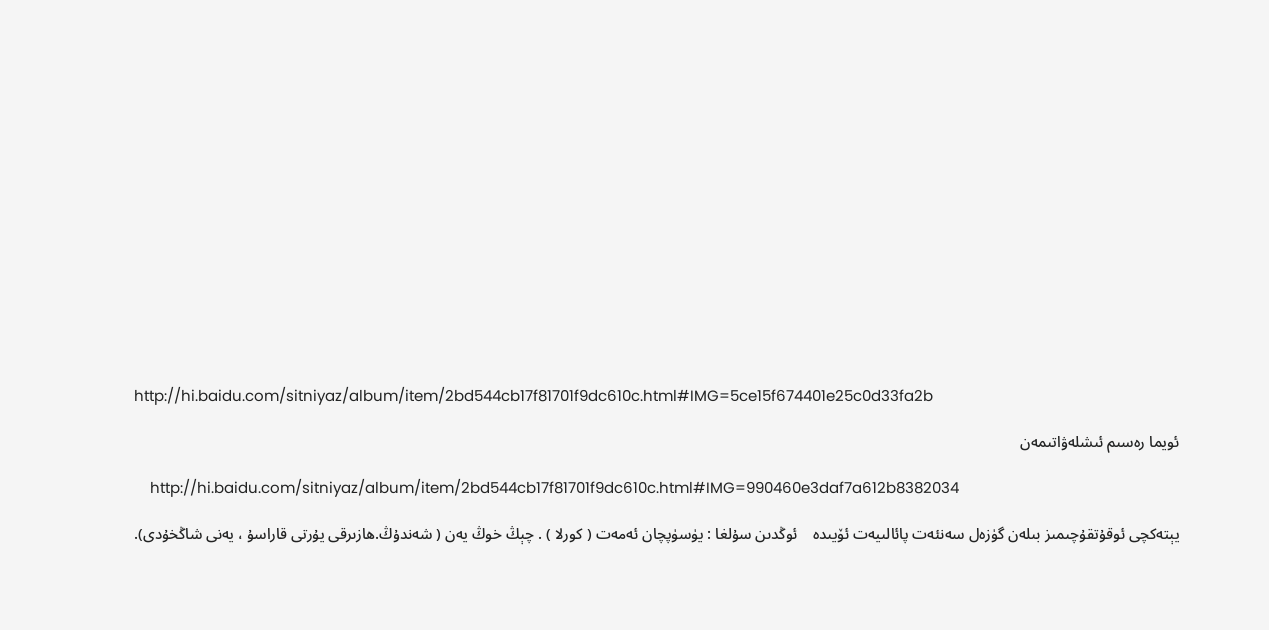http://hi.baidu.com/sitniyaz/album/item/2bd544cb17f81701f9dc610c.html#IMG=5ce15f674401e25c0d33fa2b

    ئويما رەسىم ئىشلەۋاتىمەن

    http://hi.baidu.com/sitniyaz/album/item/2bd544cb17f81701f9dc610c.html#IMG=990460e3daf7a612b8382034

    يېتەكچى ئوقۇتقۇچىمىز بىلەن گۈزەل سەنئەت پائالىيەت ئۆيىدە    ئوڭدىن سۇلغا : يۈسۈپچان ئەمەت ( كورلا ) . چېڭ خوڭ يەن ( شەندۇڭ.ھازىرقى يۇرتى قاراسۇ ، يەنى شاڭخۇدى).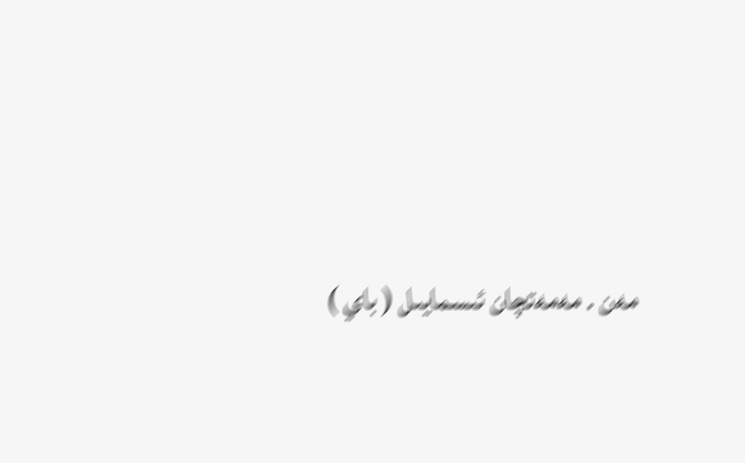مەن . مەمەتچان ئىسمايىل ( باي )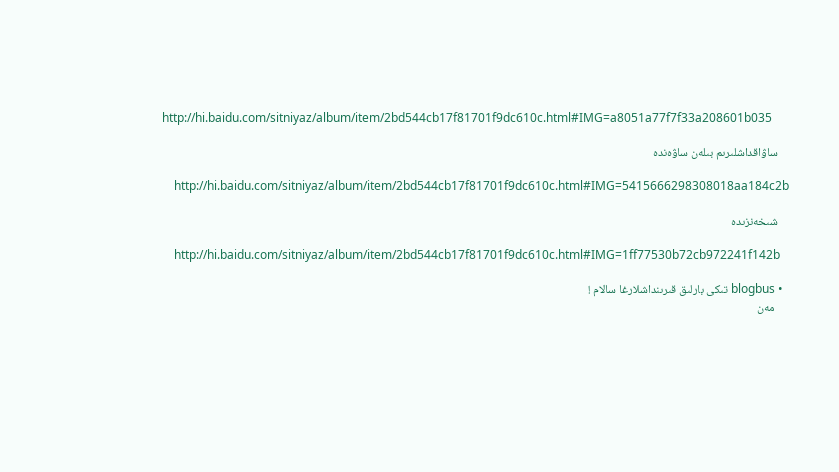http://hi.baidu.com/sitniyaz/album/item/2bd544cb17f81701f9dc610c.html#IMG=a8051a77f7f33a208601b035

    ساۋاقداشلىرىم بىلەن ساۋەندە

    http://hi.baidu.com/sitniyaz/album/item/2bd544cb17f81701f9dc610c.html#IMG=5415666298308018aa184c2b

    شىخەنزىدە

    http://hi.baidu.com/sitniyaz/album/item/2bd544cb17f81701f9dc610c.html#IMG=1ff77530b72cb972241f142b

  • blogbus تىكى بارلىق قىرىنداشلارغا سالام !
     مەن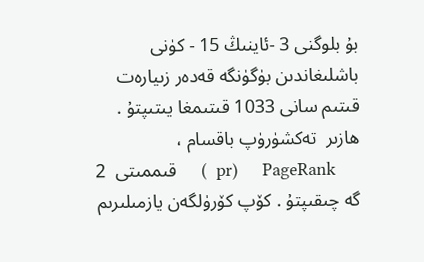بۇ بلوگنى 3 -ئاينىڭ 15 - كۈنى باشلىغاندىن بۈگۈنگە قەدەر زىيارەت قىتىم سانى 1033 قىتىمغا يىتىپتۇ . ھازىر  تەكشۈرۈپ باقسام ،
     pr)     PageRank  )     قىممىتى  2 گە چىقىپتۇ . كۆپ كۆرۈلگەن يازمىلىرىم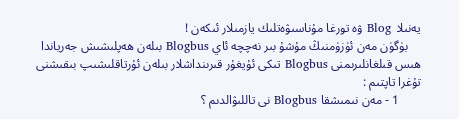يەنىلا  Blog ۋە تورغا مۇناسىۋەتلىك يازمىلار ئىكەن !
    بۈگۈن مەن ئۈزۈمنىڭ مۇشۇ بىر نەچچە ئاي Blogbus بىلەن ھەپلىشىش جەرياندا ھىس قىلغانلىرىمنى Blogbus تىكى ئۇيغۇر قىرىنداشلار بىلەن ئۇرتاقلىشىپ بىقىشنى تۇغرا تاپتىم :
       1 - مەن نىمىشقا Blogbus نى تاللىۋالدىم ؟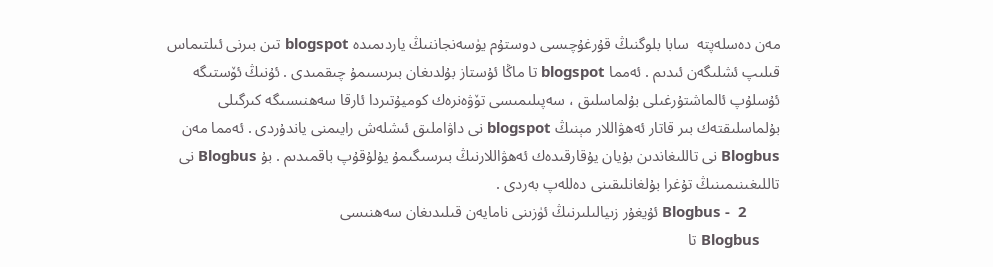مەن دەسلەپتە  سابا بلوگنىڭ قۇرغۇچىسى دوستۇم يۈسەنجاننىڭ ياردىمىدە blogspot تىن بىرنى ئىلتىماس قىلىپ ئشلىگەن ئىدىم . ئەمما blogspot تا ماڭا ئۇستاز بۇلدىغان بىرىسىمۇ چىقمىدى . ئۇنىڭ ئۆستىگە ئۇسلۇپ ئالماشتۇرغىلى بۇلماسلىق ، سەپىلىمىسى تۆۋەنرەك كوميۇتىردا ئارقا سەھنىسىگە كىرگىلى بۇلماسلىقتەك بىر قاتار ئەھۋاللار مېنىڭ blogspot نى داۋاملىق ئىشلەش رايىمنى ياندۇردى . ئەمما مەن Blogbus نى تاللىغاندىن بۇيان يۇقارقىدەك ئەھۋاللارنىڭ بىرسىگىمۇ يۇلۇقۇپ باقمىدىم . بۇ Blogbus نى تاللىغىنىمىنىڭ تۇغرا بۇلغانلىقىنى دەللەپ بەردى .
        2  - Blogbus ئۇيغۇر زىيالىلىرنىڭ ئۈزىنى نامايەن قىلىدىغان سەھنىسى
     Blogbus تا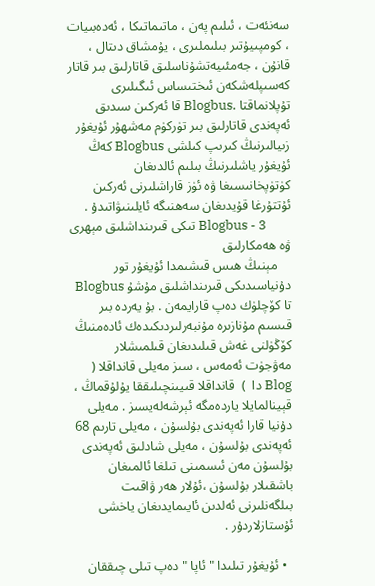سەنئەت ، ئىلىم پەن ، ماتىماتىكا ، ئەدەبىيات ، كومپىيۇتىر بىلىملىرى ، يۇمشاق دىتال ، قانۇن ، جەمئىيەتشۇناسلىق قاتارلىق بىر قاتار كەسىپلەشكەن ئىختىساس ئىگىلىرى تۇپلانماقتا .Blogbus قا ئەركىن سىدىق ئەپەندى قاتارلىق بىر تۈركۈم مەشھۇر ئۇيغۇر زىيالىرنىڭ كىرىپ كىلشى Blogbus كەڭ ئۇيغۇر ياشلىرنىڭ بىلىم ئالدىغان كۈتۈپخانىسىغا ۋە ئۈز قاراشلىرنى ئەركىن ئۇتتۇرغا قۇيدىغان سەھنىگە ئايلىنىۋاتىدۇ .
        3 - Blogbus تىكى قىرىنداشلىق مېھرى ۋە ھەمكارلىق
    مېنىڭ ھىس قىشىمدا ئۇيغۇر تور دۇنياسىدىكى قىرىنداشلىق مۇشۇ Blogbus تا كۆچلۈك دەپ قارايمەن . بۇ يەردە بىر قىسىم مۇنازىرە مۇنبەرلىردىكىدەك ئادەمنىڭ كۆڭۈلنى غەش قىلىدىغان قىلمىشلار مەۋجۈت ئەمەس ، سىز مەيلى قانداقلا (  Blog دا  )  قانداقلا قىيىنچىلىققا يۇلۇقماڭ ، قېينالمايلا ياردەمگە ئېرشەلەيسىز . مەيلى دۇنيا قارا ئەپەندى بۇلسۇن ، مەيلى تارىم 68 ئەپەندى بۇلسۇن ، مەيلى شادلىق ئەپەندى بۇلسۇن مەن ئىسمىنى تىلغا ئالمىغان باشقىلار بۇلسۇن ،ئۇلار ھەر ۋاقىت بىلگەنلىرنى ئەلدىن ئايىمايدىغان ياخشى ئۇستازلاردۇر .

  • ئۇيغۇر تىلىدا " ئاپا " دەپ تىلى چىققان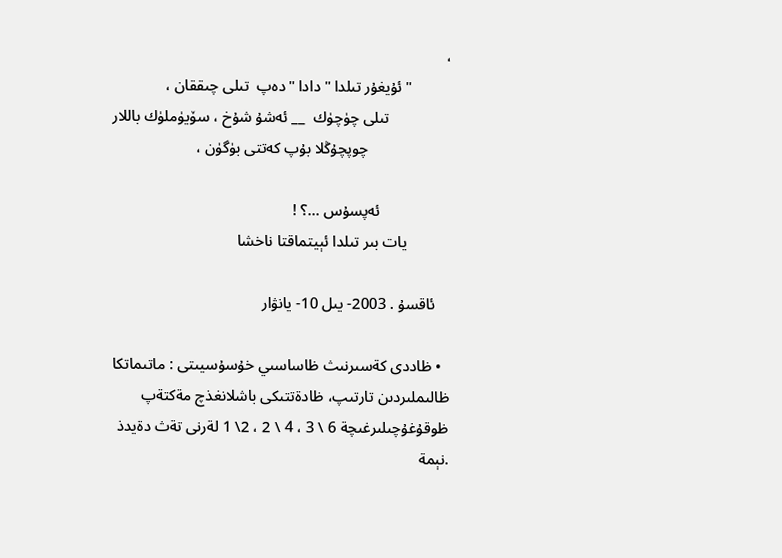،
          " ئۇيغۇر تىلدا " دادا "دەپ  تىلى چىققان ،
                تىلى چۈچۈك  __ ئەشۇ شۇخ ، سۆيۈملۈك باللار
                     چوپچۇڭلا بۇپ كەتتى بۈگۈن ،

                  ئەپسۇس ...؟ !
           يات بىر تىلدا ئېيتماقتا ناخشا

    ئاقسۇ . 2003- يىل 10- يانۋار

  • ظاددى كةسىرنىث ظاساسىي خۇسۇسيىتى : ماتىماتكا ظالىملىردىن تارتىپ، ظادةتتىكى باشلانغذچ مةكتةپ ظوقۇغۇچىلىرغىچة 6 \ 3 ، 4 \ 2 ، 2\ 1 لةرنى تةث دةيدذ  .نېمة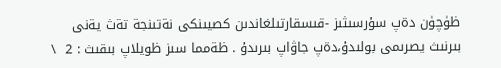ظۈچۈن دةپ سۇرسىثىز -قىسقارتىلغاندىن كصيىنكى نةتىنجة تةث يةنى بىرنىث يصرىمى بولىدۇ،دةپ جاۋاپ بىرىدۇ . ظةمما سىز ظويلاپ بىقىث : 2  \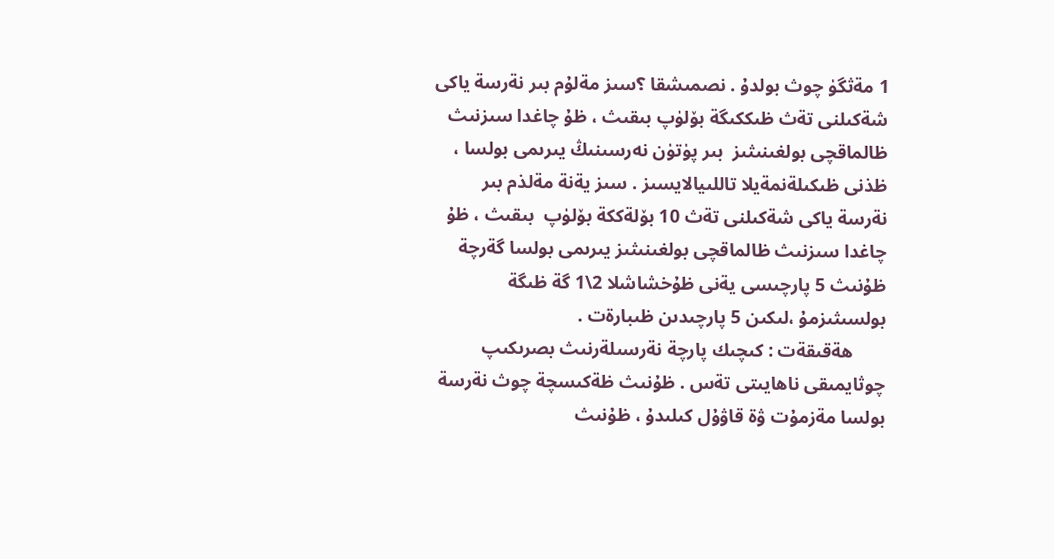1 مةثگۈ چوث بولدۇ . نصمىشقا ؟سىز مةلۇم بىر نةرسة ياكى شةكىلنى تةث ظىككىگة بۆلۈپ بىقىث ، ظۇ چاغدا سىزنىث ظالماقچى بولغىنىثىز  بىر پۈتۈن نەرسىنىڭ يىرىمى بولسا ، ظذنى ظىكىلةنمةيلا تاللىيالايسىز . سىز يةنة مةلذم بىر نةرسة ياكى شةكىلنى تةث 10 بۆلةككة بۆلۈپ  بىقىث ، ظۇ چاغدا سىزنىث ظالماقچى بولغىنىثىز يىرىمى بولسا گةرچة ظۇنىث 5 پارچىسى يةنى ظۇخشاشلا 2\1 گة ظىگة بولسىثىزمۇ ،لىكىن 5 پارچىدىن ظىبارةت .
       هةقىقةت : كىچىك پارچة نةرسىلةرنىث بصرىكىپ چوثايمىقى ناهايىتى تةس . ظۇنىث ظةكىسچة چوث نةرسة بولسا مةزمۇت ۋة قاۋۇل كىلىدۇ ، ظۇنىث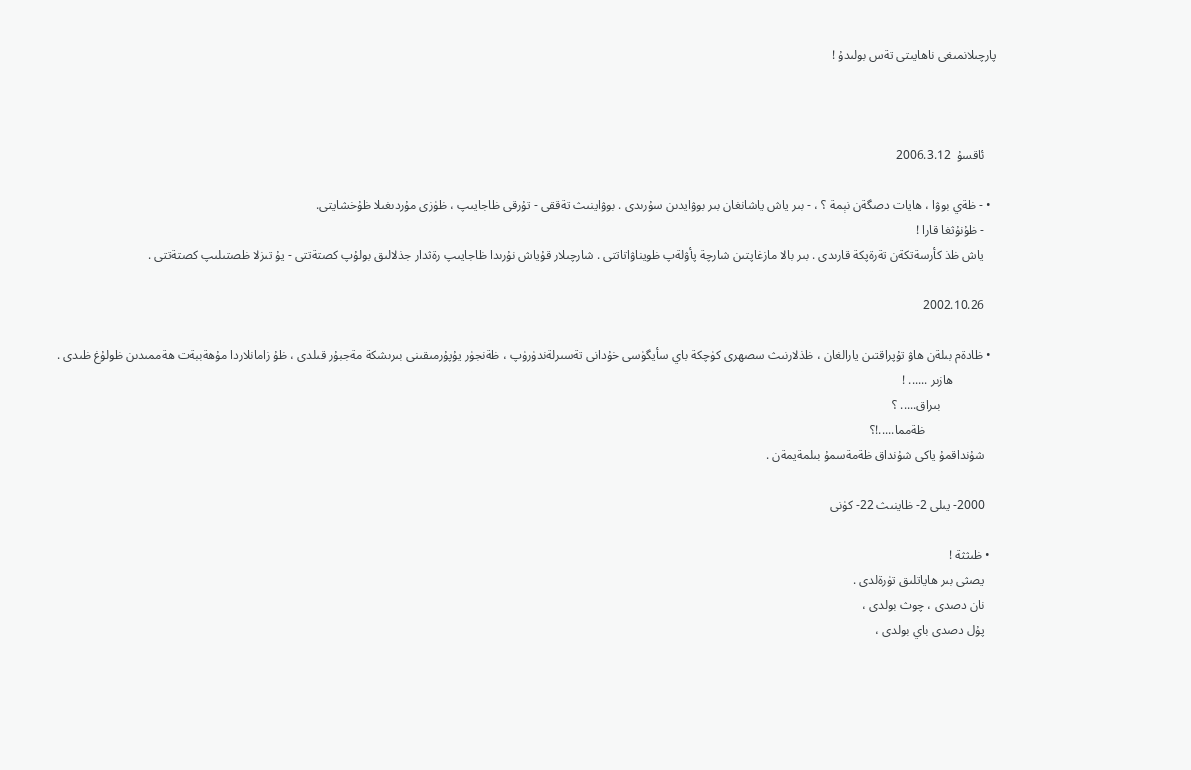پارچىلانمىغى ناهايىتى تةس بولىدۇ !



    ئاقسۇ  2006.3.12

  • - ظةي بوۋا ، هايات دصگةن نېمة ؟ ، - بىر ياش ياشانغان بىر بوۋايدىن سۇرىدى . بوۋاينىث تةققى - تۇرقى ظاجايىپ ، ظۈزى مۇردىغىلا ظۇخشايتى.
    - ظۇنۇثغا قارا !
    ياش ظذ كأرسةتكةن تةرةپكة قارىدى . بىر بالا مازغاپتىن شارچة پأۋلةپ ظويناۋاتاتتى . شارچىلار قۇياش نۇرىدا ظاجايىپ رةثدار جذلالىق بولۇپ كصتةتتى - يۇ تىزلا ظصتىلىپ كصتةتتى .

    2002.10.26

  • ظادةم بىلةن هاۋ تۇپراقتىن يارالغان ، ظذلارنىث سصهرى كۈچكة باي سأيگۈسى خۇدانى تةسىرلةندۈرۈپ ، ظةنجۈر يۇپۇرمىقىنى بىرىشكة مةجبۇر قىلدى ، ظۇ زامانلاردا مۇهةببةت هةممىدىن ظولۇغ ظىدى .
              هازىر ...... !
                  بىراق..... ؟
                       ظةمما.....!؟
    شۇنداقمۇ ياكى شۇنداق ظةمةسمۇ بىلمةيمةن .

    2000- يىلى 2- ظاينىث 22- كۈنى

  • ظىثثة !
    يصثى بىر هاياتلىق تۈرةلدى .
    نان دصدى ، چوث بولدى ،
    پۇل دصدى باي بولدى ،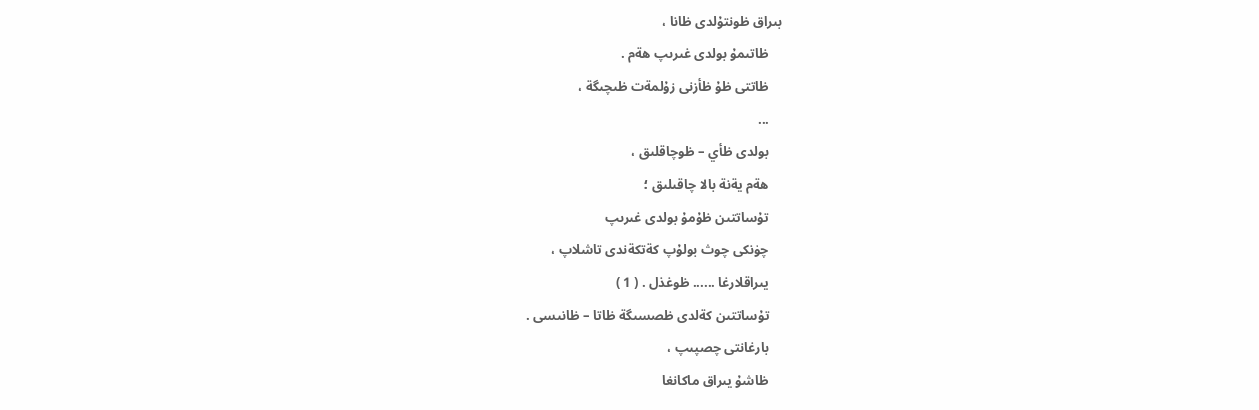بىراق ظونتۇلدى ظانا ،
    ظاتىمۇ بولدى غىرىپ هةم .
    ظاتتى ظۇ ظأزنى زۇلمةت ظىچىگة ،
    ...
    بولدى ظأي – ظوچاقلىق ،
    هةم يةنة بالا چاقىلىق ؛
    تۇساتتىن ظۇمۇ بولدى غىرىپ
    چۈنكى چوث بولۇپ كةتكةندى تاشلاپ ،
    يىراقلارغا ...... ظوغذل . ( 1 )
    تۇساتتىن كةلدى ظصسىگة ظاتا – ظانىسى .
    بارغانتى چصپىپ ،
    ظاشۇ يىراق ماكانغا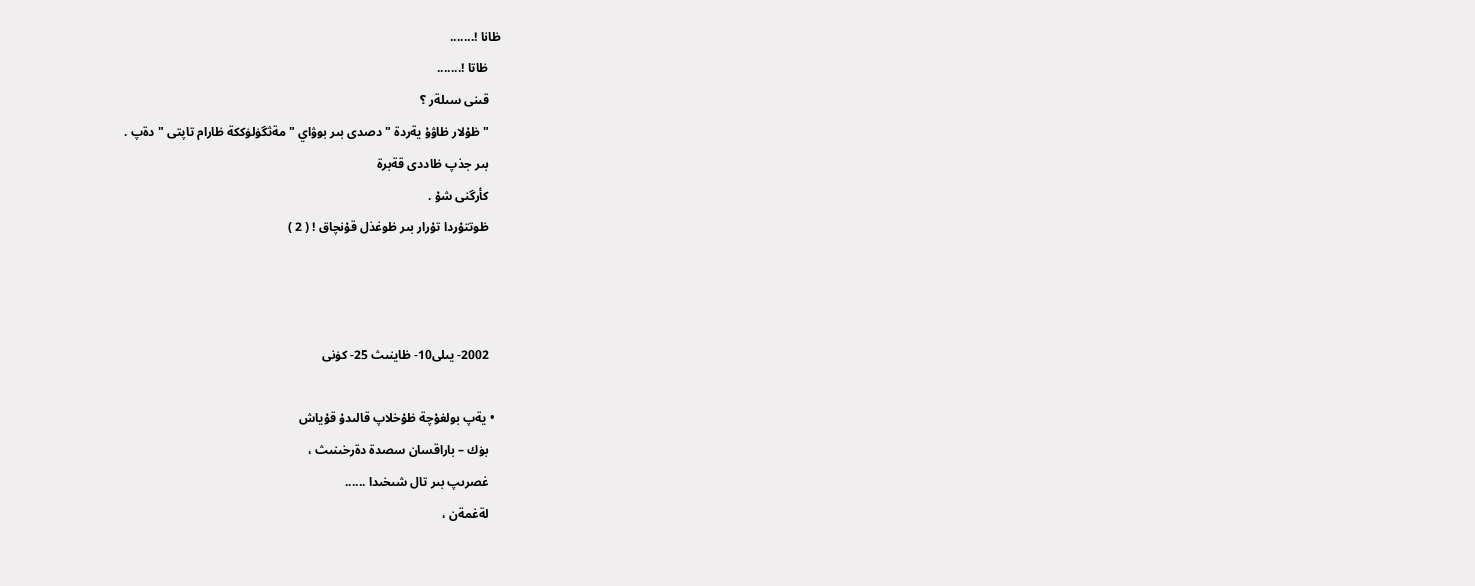ظانا !.......
    ظاتا !.......
    قىنى سىلةر ؟
    " ظۇلار ظاۋۇ يةردة " دصدى بىر بوۋاي " مةثگۈلۈككة ظارام تاپتى " دةپ .
    بىر جذپ ظاددى قةبرة
    كأرگنى شۇ .
    ظوتتۇردا تۇرار بىر ظوغذل قۇنچاق ! ( 2 )



    2002- يىلى10- ظاينىث 25- كۈنى

  • يةپ بولغۇچة ظۇخلاپ قالىدۇ قۇياش
    بۈك – باراقسان سصدة دةرخىنىث ،
    غصرىپ بىر تال شىخىدا ......
    لةغمةن ،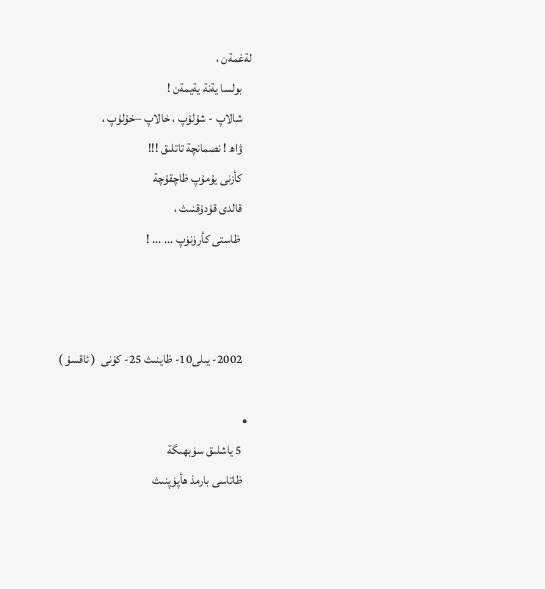لةغمةن ،
    بولسا يةنة يةيمةن !
    شالاپ - شۇلۇپ ، خالاپ –خۇلۇپ ،
    ۋاھ ! نصمانچة تاتلىق !!!
    كأزنى يۇمۇپ ظاچقۇچة
    قالدى قۇدۇقنىث ،
     ظاستى كأرۈنۈپ ... ... !



    2002- يىلى10- ظاينىث 25- كۈنى  ( ئاقسۇ )

  •
    5 ياشلىق سۈبهىگة
    ظاتاسى بارمذ هأپۈپنىث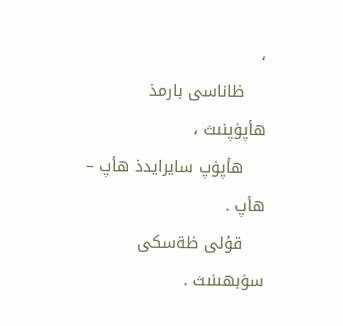،
    ظاناسى بارمذ هأپۈپنىث ،
    هأپۈپ سايرايدذ هأپ – هأپ .
    قۇلى ظةسكى سۈبهىنىث .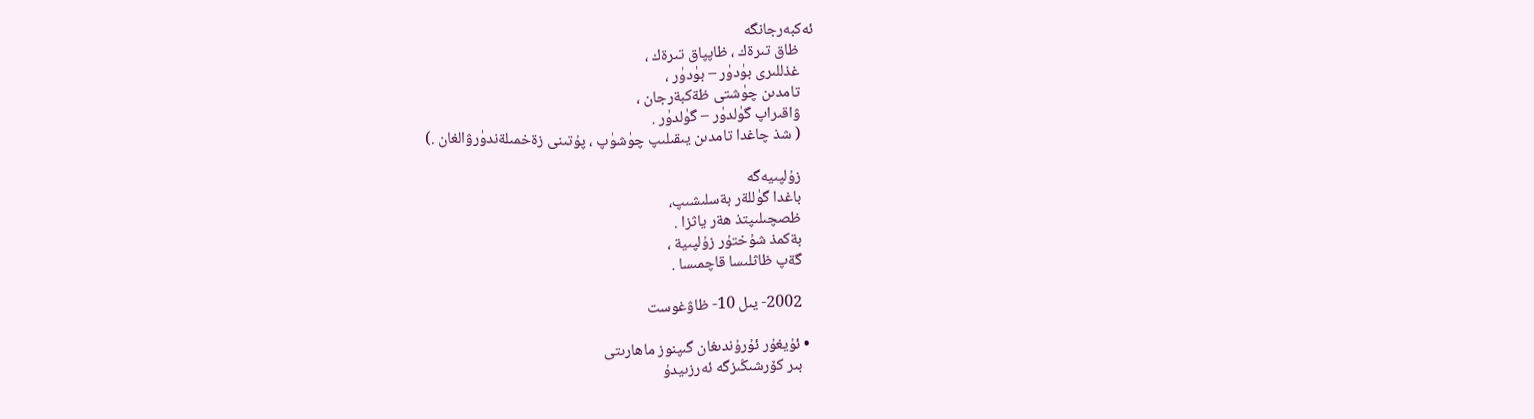ئەكبەرجانگە
    ظاق تىرةك ، ظاپپاق تىرةك ،
    غذللىرى بۈدۈر – بۈدۈر ،
    تامدىن چۈشتى ظةكبةرجان ،
    ۋاقىراپ گۈلدۈر – گۈلدۈر .
    ( شذ چاغدا تامدىن يىقىلىپ چۈشۈپ ، پۇتىنى زةخمىلةندۈرۋالغان .)

    زۇلپىيەگە
    باغدا گۈللةر بةسلىشىپ،
    ظصچىلىپتذ هةر ياثزا .
    بةكمذ شۇختۇر زۇلپىية ،
    گةپ ظاثلىسا قاچمىسا .

    2002- يىل 10- ظاۋغوست

  • ئۇيغۇر ئۇرۇندىغان گىپنوز ماھارىتى
    بىر كۆرشىڭىزگە ئەرزىيدۇ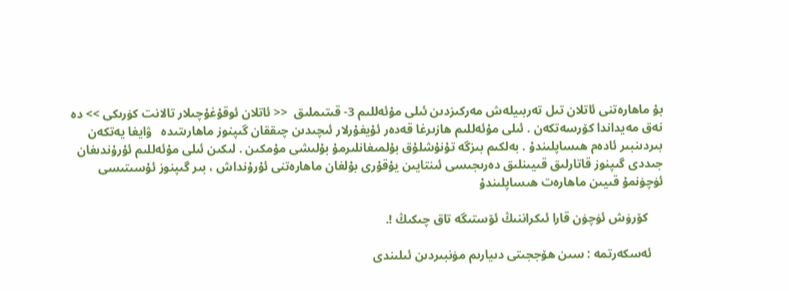بۇ ماھارەتنى ئاتلان تىل تەربىيلەش مەركىزدىن ئىلى مۇئەللىم 3- قىتىملىق  << ئاتلان ئوقۇغۇچىلار تالانت كۈرىكى >> دە نەق مەيداندا كۆرسەتكەن . ئىلى مۇئەللىم ھازىرغا قەدەر ئۇيغۇرلار ئىچىدىن چىققان گىپنوز ماھارىتىدە   ۋايغا يەتكەن بىردىنبىر ئادەم ھىساپلىندۇ . بەلكىم بىزگە تۇنۇشلۇق بۇلمىغانلىرمۇ بۇلىشى مۇمكىن . لىكىن ئىلى مۇئەللىم ئۇرۇندىغان   جىددى گىپنوز قاتارلىق قىيىنلىق دەرىجىسى ئىنتايىن يۇقۇرى بۇلغان ماھارەتنى ئۇرۇنداش ، بىر گىپنوز ئۇسىتىسى ئۈچۈنمۇ قىيىن ماھارەت ھىساپلىندۇ

     كۆرۈش ئۈچۈن قارا ئىكراننىڭ ئۆستىگە تاق چىكىڭ !.

    ئەسكەرتمە : سىن ھۆججىتى دىيارىم مۈنبىردىن ئىلىندى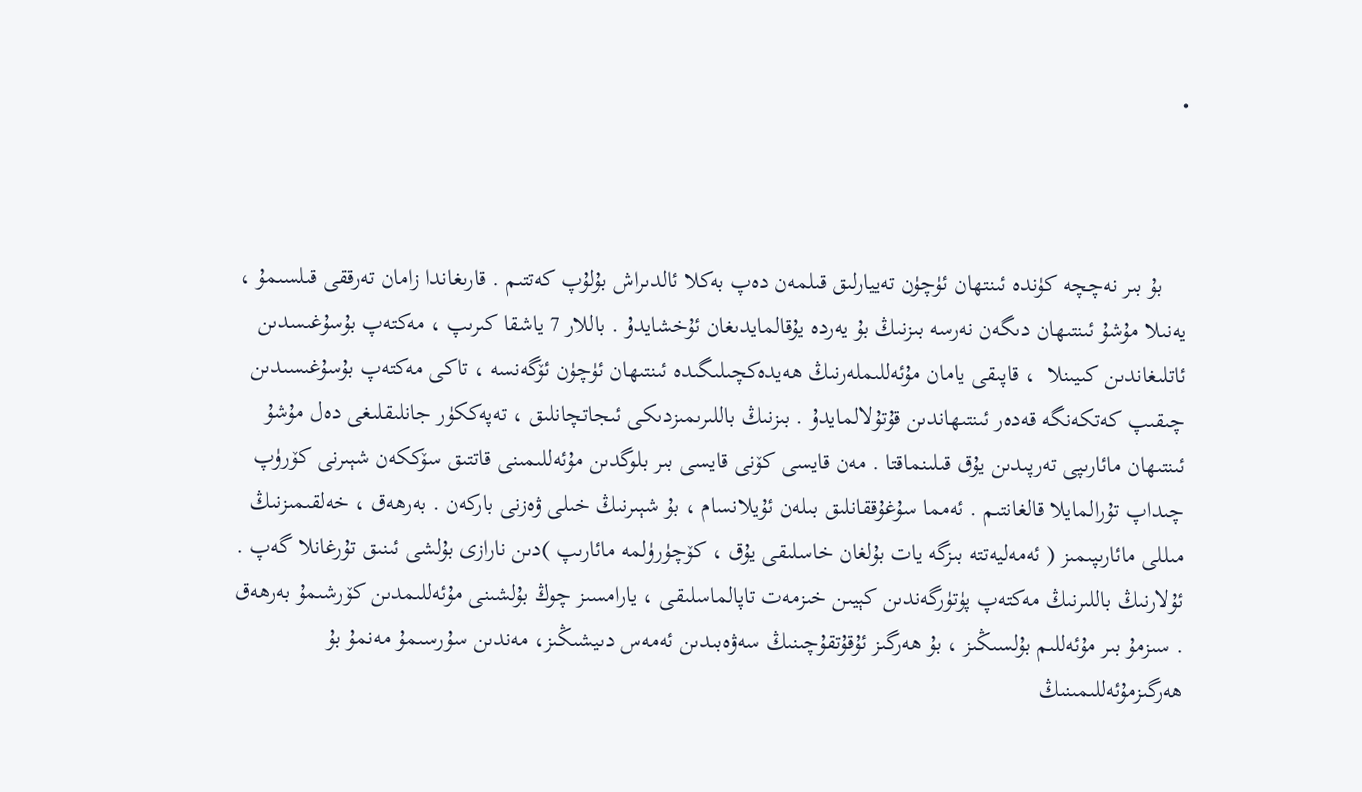•



    بۇ بىر نەچچە كۈندە ئىنتھان ئۈچۈن تەييارلىق قىلمەن دەپ بەكلا ئالدىراش بۇلۇپ كەتتىم . قارىغاندا زامان تەرققى قىلسىمۇ ، يەنىلا مۇشۇ ئىنتىھان دىگەن نەرسە بىزنىڭ بۇ يەردە يۇقالمايدىغان ئۇخشايدۇ . باللار 7 ياشقا كىرىپ ، مەكتەپ بۇسۇغىسدىن ئاتلىغاندىن كىيىنلا  ، قاپىقى يامان مۇئەللىملەرنىڭ ھەيدەكچىلىگىدە ئىنتىھان ئۈچۈن ئۆگەنسە ، تاكى مەكتەپ بۇسۇغىسىدىن چىقىپ كەتكەنگە قەدەر ئىنتىھاندىن قۇتۇلالمايدۇ . بىزنىڭ باللىرىمىزدىكى ئىجاتچانلىق ، تەپەككۈر جانلىقلىغى دەل مۇشۇ ئىنتىھان مائارىپى تەرپىدىن يۇق قىلىنماقتا . مەن قايسى كۆنى قايسى بىر بلوگدىن مۇئەللىمىنى قاتتىق سۆككەن شېىرنى كۆرۈپ چىداپ تۇرالمايلا قالغانتىم . ئەمما سۇغۇققانلىق بىلەن ئۇيلانسام ، بۇ شېىرنىڭ خىلى ۋەزنى باركەن . بەرھەق ، خەلقىمىزنىڭ مىللى مائارىپىمىز ( ئەمەليەتتە بىزگە يات بۇلغان خاسلىقى يۇق ، كۆچۈرۈلمە مائارىپ )دىن نارازى بۇلشى ئىنىق تۇرغانلا گەپ . ئۇلارنىڭ باللىرنىڭ مەكتەپ پۈتۈرگەندىن كېيىن خىزمەت تاپالماسلىقى ، يارامسىز چوڭ بۇلشىنى مۇئەللىمدىن كۆرشىمۇ بەرھەق . سىزمۇ بىر مۇئەللىم بۇلسىڭىز ، بۇ ھەرگىز ئۇقۇتقۇچىنىڭ سەۋەبىدىن ئەمەس دىيشىڭىز، مەندىن سۇرسىمۇ مەنمۇ بۇ ھەرگىزمۇئەللىمىنىڭ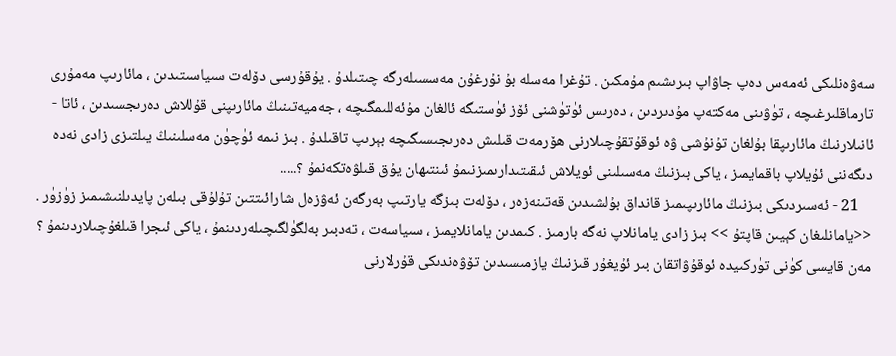سەۋەنلىكى ئەمەس دەپ جاۋاپ بىرىشىم مۇمكىن . تۇغرا مەسلە بۇ نۇرغۇن مەسسىلەرگە چىتىلدۇ . يۇقۇرسى دۆلەت سىياسىتىدىن ، مائارىپ مەمۇرى تارماقلىرغىچە ، تۈۋىنى مەكتەپ مۇدىردىن ، دەرىس ئۈتۈشنى ئۆز ئۈستىگە ئالغان مۇئەللىمگىچە ، جەميەتىنىڭ مائارىپنى قۇللاش دەرىجسىدىن ، ئاتا - ئانىلارنىڭ مائارىپقا بۇلغان تۇنۇشى ۋە ئوقۇتقۇچىلارنى ھۆرمەت قىلىش دەرىجىسىگىچە بېرىپ تاقىلدۇ . بىز نىمە ئۈچۈن مەسلىنىڭ يىلتىزى زادى نەدە دىگەننى ئۇيلاپ باقمايمىز ، ياكى بىزنىڭ مەسىلىنى ئويلاش ئىقىتىدارىمىزنىمۇ ئىنتىھان يۇق قىلۋەتكەنمۇ ؟.....
    21 - ئەسىردىكى بىزنىڭ مائارىپىمىز قانداق بۇلشىدىن قەتىنەزەر ، دۆلەت بىزگە يارتىپ بەرگەن ئەۋزەل شارائىتتىن تۇلۇقى بىلەن پايدىلنىشىمىز زۈزۈر . <<يامانلىغان كېيىن قاپتۇ >> بىز زادى يامانلاپ نەگە بارمىز . كىمدىن يامانلايمىز ، سىياسەت ، تەدبىر بەلگۈلگىچىلەردىنمۇ ، ياكى ئىجرا قىلغۇچىلاردىنمۇ ؟ مەن قايسى كۈنى تۈركىيدە ئوقۇۋاتقان بىر ئۇيغۇر قىزنىڭ يازمىسىدىن تۆۋەندىكى قۇرلارنى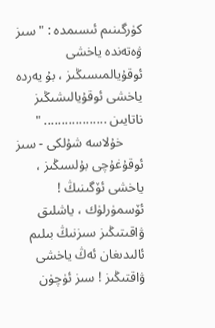كۈرگىنىم ئىسىمدە : " سىز ۋەتەندە ياخشى ئوقۇيالمىسىڭىز ، بۇ يەردە ياخشى ئوقۇيالىشىڭىز ناتايىن .................. "
      خۇلاسە شۇلكى - سىز ئوقۇغۇچى بۇلسىڭىز ، ياخشى ئۆگىنىڭ ! ئۆسمۈرلۈك ، ياشلىق ۋاقىتىڭىز سىزنىڭ بىلىم ئالىدىغان ئەڭ ياخشى ۋاقتىڭىز ! سىز ئۈچۈن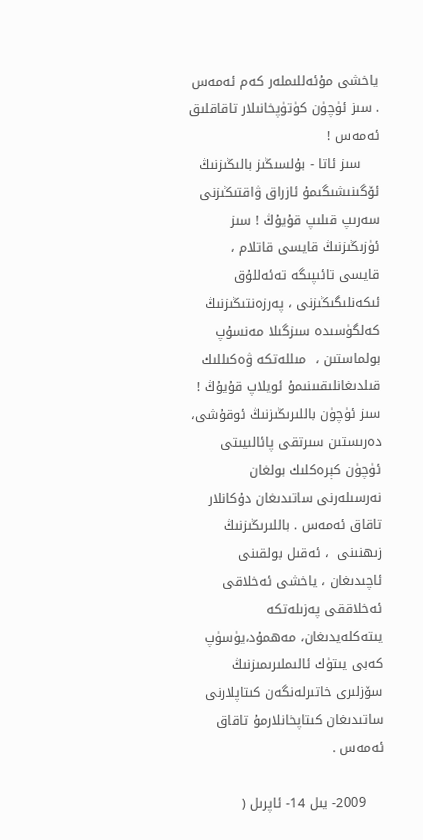ياخشى مۇئەللىملەر كەم ئەمەس . سىز ئۈچۈن كۈتۈپخانىلار تاقاقلىق ئەمەس !
    سىز ئاتا - بۇلسىڭىز بالىڭىزنىڭ ئۆگىنىشىگىمۇ ئازراق ۋاقتىڭىزنى سەرىپ قىلىپ قۇيۇڭ ! سىز ئۈزىڭىزنىڭ قايسى قاتلام ، قايسى تائىپىگە تەئەللۇق ئىكەنلىگىڭىزنى ، پەرزەنتىڭىزنىڭ كەلگۈسىدە سىزگىلا مەنسۇپ بولماستىن ،  مىللەتكە ۋەكىللىك قىلدىغانلىقىىنىمۇ ئويلاپ قۇيۇڭ ! سىز ئۈچۈن باللىرىڭىزنىڭ ئوقۇشى، دەرىستىن سىرتقى پائالىيىتى ئۈچۈن كېرەكلىك بولغان نەرسىلەرنى ساتىدىغان دۇكانلار تاقاق ئەمەس . باللىرىڭىزنىڭ زىھنىنى  ، ئەقىل بولقىنى ئاچىدىغان ، ياخشى ئەخلاقى ئەخلاققى پەزىلەتكە يىتەكلەيدىغان، مەھمۇد،يۈسۈپ  كەبى يىتۈك ئالىملىرىمىزنىڭ سۆزلىرى خاتىرلەنگەن كىتاپلارنى ساتىدىغان كىتاپخانلارمۇ تاقاق ئەمەس .

    2009- يىل 14- ئاپرىل (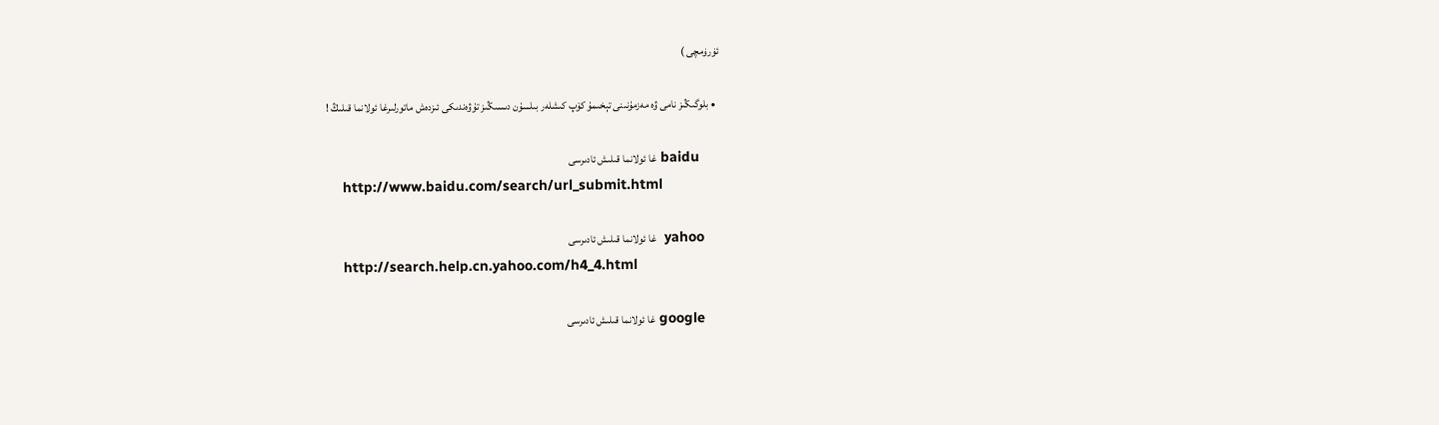ئۈرۈمچى )

  • بلوگىڭىز نامى ۋە مەزمۇنىنى تېخىمۇ كۆپ كىشلەر بىلسۇن دىسىڭىز تۇۋەندىكى ئىزدەش ماتورلىرغا ئولانما قىلىڭ !

     baidu غا ئولانما قىلىش ئادىرسى
    http://www.baidu.com/search/url_submit.html

    yahoo  غا ئولانما قىلىش ئادىرسى
    http://search.help.cn.yahoo.com/h4_4.html

    google غا ئولانما قىلىش ئادىرسى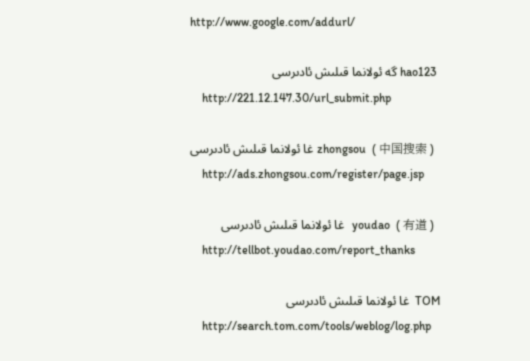http://www.google.com/addurl/

     hao123 گە ئولانما قىلىش ئادىرسى
    http://221.12.147.30/url_submit.php

      ( zhongsou  ( 中国搜索 غا ئولانما قىلىش ئادىرسى
    http://ads.zhongsou.com/register/page.jsp

      ( youdao  ( 有道  غا ئولانما قىلىش ئادىرسى
    http://tellbot.youdao.com/report_thanks

    TOM  غا ئولانما قىلىش ئادىرسى
    http://search.tom.com/tools/weblog/log.php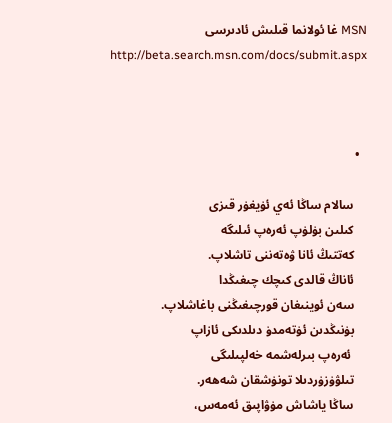MSN غا ئولانما قىلىش ئادىرسى
    http://beta.search.msn.com/docs/submit.aspx



  •

    سالام ساڭا ئەي ئۈيغۈر قىزى
    كىلىن بۈلۈپ ئەرەپ ئىلىگە
    كەتتىڭ ئانا ۋەتەننى تاشلاپ.
    ئاناڭ قالدى كىچك چىغىڭدا
    سەن ئوينىغان قورچىغىڭنى باغاشلاپ.
    بۈنىڭدىن ئۈتەمدۈ دىلدىكى ئازاپ
     ئەرەپ بىرلەشمە خەلپىلىگى
    تىلۋۈزۈردىلا تونۈشقان شەھەر.
    ساڭا ياشاش مۈۋاپىق ئەمەس،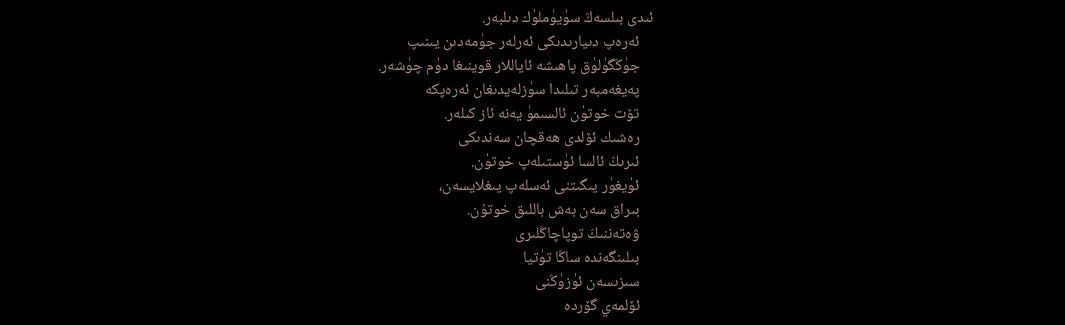ئىدى بىلسەڭ سۈيۈملۈك دىلبەر.
    ئەرەپ دىيارىدىكى ئەرلەر جۈمەدىن يىنىپ
    جۈڭگۈلۈق پاھىشە ئاياللار قوينىغا دۈم چۈشەر.
    پەيغەمبەر تىلىدا سۈزلەيدىغان ئەرەپكە
    تۆت خوتۈن ئالسىمۈ يەنە ئاز كىلەر.
    رەشىك ئۆلدى ھەقچان سەندىكى
    ئىرىڭ ئالسا ئۈستىلەپ خوتۈن.
    ئۈيغۈر يىگىتنى ئەسلەپ يىغلايسەن،
    بىراق سەن بەش باللىق خوتۇن.
    ۋەتەننىڭ توپاچاڭلىرى
    بىلىنگەندە ساڭا تۈتيا
    سىزىسەن ئۈزۈڭنى
    ئۆلمەي گۆردە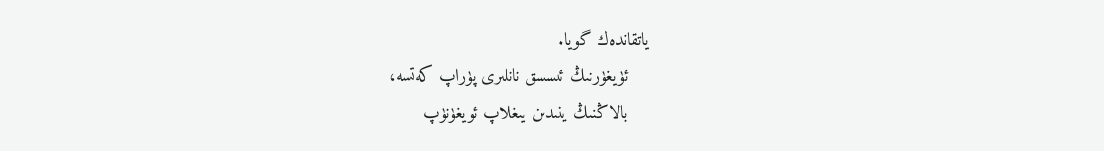ياتقاندەك گويا.
    ئۈيغۈرنىڭ ئىسسق نانلىرى پۈراپ كەتسە،
    بالاڭنىڭ ينىدىن يىغلاپ ئويغۈنۈپ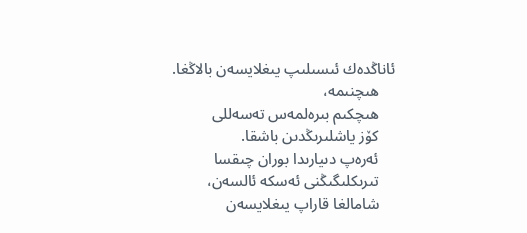ئاناڭدەك ئىسىلىپ يىغلايسەن بالاڭغا.
    ھىچنىمە،
    ھىچكىم بىرەلمەس تەسەللى
    كۆز ياشلىرىڭدىن باشقا.
    ئەرەپ دىيارىدا بوران چىقسا
    تىرىكلىگىڭنى ئەسكە ئالسەن،
    شامالغا قاراپ يىغلايسەن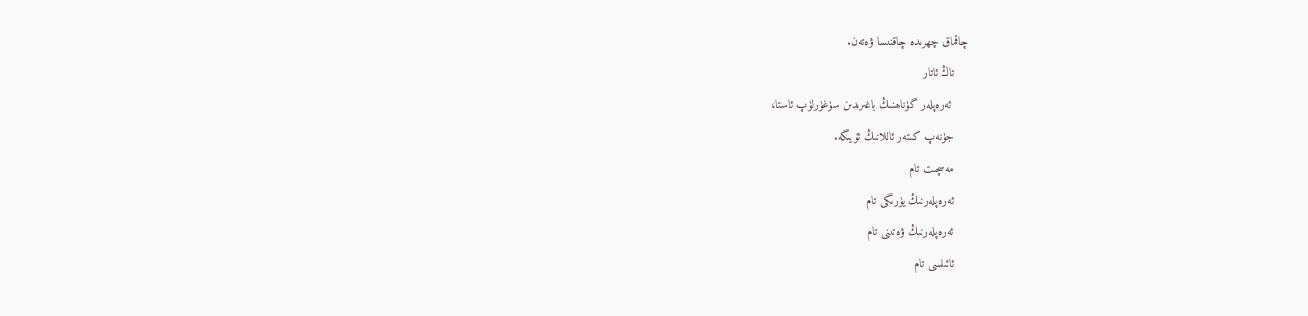چاقماق چھرىدە چاقنىسا ۋەتەن.
    تاڭ ئاتار
     ئەرەپلەر گۈناھنىڭ باغىرىدىن سۈغۈرلۈپ ئاستا،
    جۈنەپ كىتەر ئاللانىڭ ئۆيىگە.
    مەسچىت تام
    ئەرەپلەرنىڭ يۈرىگى تام
    ئەرەپلەرنىڭ ۋەتىنى تام
    ئائىلسى تام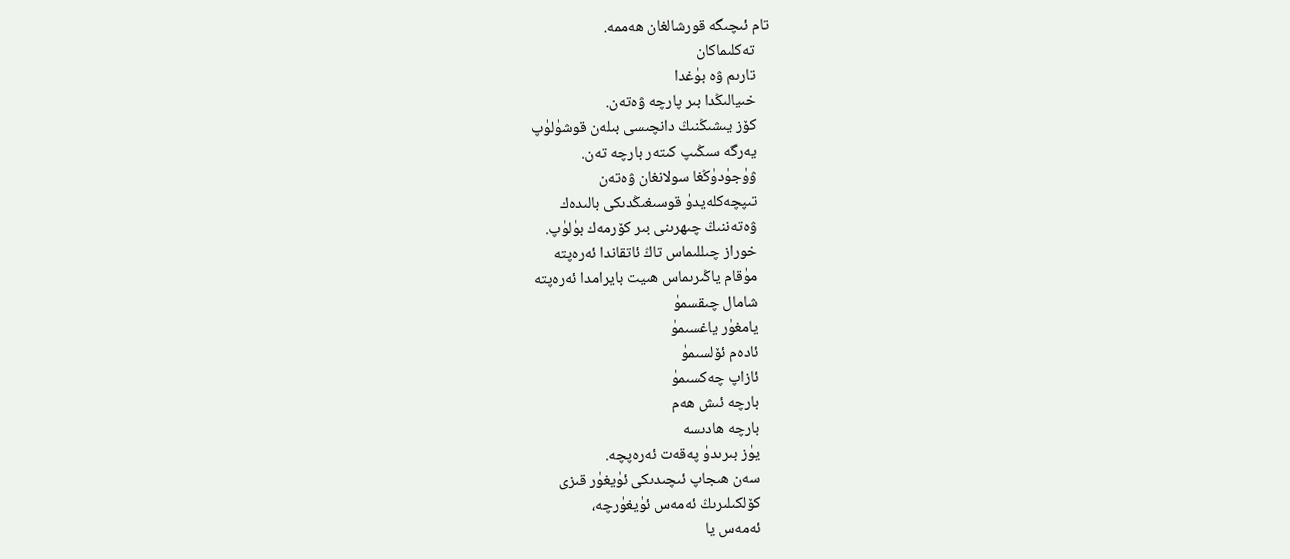تام ئىچىگە قورشالغان ھەممە.
    تەكلىماكان
    تارىم ۋە بۈغدا
    خىيالىڭدا بىر پارچە ۋەتەن.
    كۆز يىشىڭنىڭ دانچىسى بىلەن قوشۈلۈپ
    يەرگە سىڭىپ كىتەر بارچە تەن.
    ۋۈجۈدۈڭغا سولانغان ۋەتەن
    تىپچەكلەيدۈ قوسىغىڭدىكى بالىدەك
    ۋەتەننىڭ چىھرىنى بىر كۆرمەك بۈلۈپ.
    خوراز چىللىماس تاڭ ئاتقاندا ئەرەپتە
    مۈقام ياڭىرىماس ھىيت بايرامدا ئەرەپتە
    شامال چىقسمۈ
    يامغۈر ياغسىمۈ
    ئادەم ئۆلسىمۈ
    ئازاپ چەكسىمۈ
    بارچە ئىش ھەم
    بارچە ھادىسە
    يۈز بىرىدۈ پەقەت ئەرەپچە.
    سەن ھىجاپ ئىچىدىكى ئۈيغۈر قىزى
    كۆلكىلىرىڭ ئەمەس ئۈيغۈرچە،
    ئەمەس يا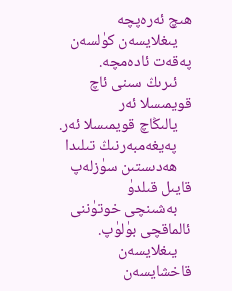ھىچ ئەرەپچە
    يىغلايسەن كۈلسەن پەقەت ئادەمچە.
    ئىرىڭ سىنى ئاچ قويمىسلا ئەر
    يالىڭاچ قويمىسلا ئەر.
    پەيغەمبەرنىڭ تىلىدا
    ھەدىستىن سۈزلەپ قايىل قىلدۈ
    بەشىنچى خوتۈننى ئالماقچى بۈلۈپ.
    يىغلايسەن قاخشايسەن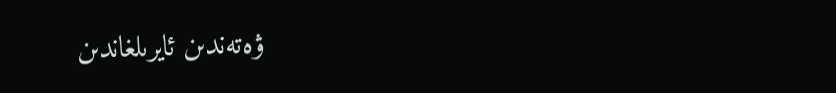ۋەتەندىن ئايرىلغاندىن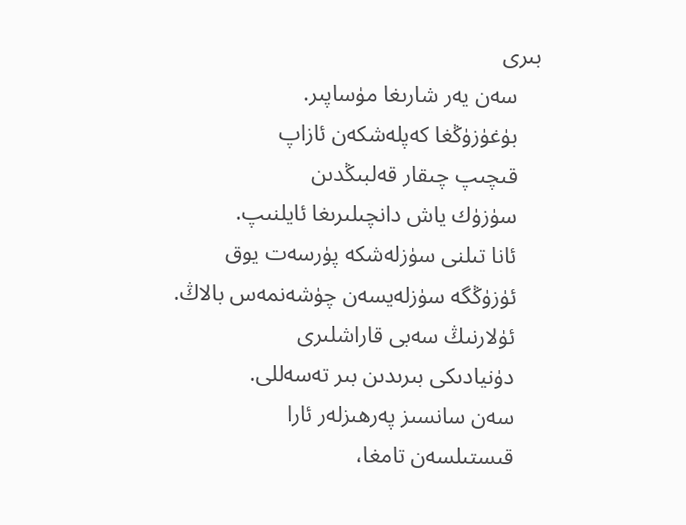بىرى
    سەن يەر شارىغا مۈساپىر.
    بۈغۈزۈڭغا كەپلەشكەن ئازاپ
    قىچىپ چىقار قەلبىڭدىن
    سۈزۈك ياش دانچىلىرىغا ئايلنىپ.
    ئانا تىلنى سۈزلەشكە پۈرسەت يوق
    ئۈزۈڭگە سۈزلەيسەن چۈشەنمەس بالاڭ.
    ئۈلارنىڭ سەبى قاراشلىرى
    دۈنيادىكى بىرىدىن بىر تەسەللى.
    سەن سانسىز پەرھىزلەر ئارا
    قىستىلسەن تامغا،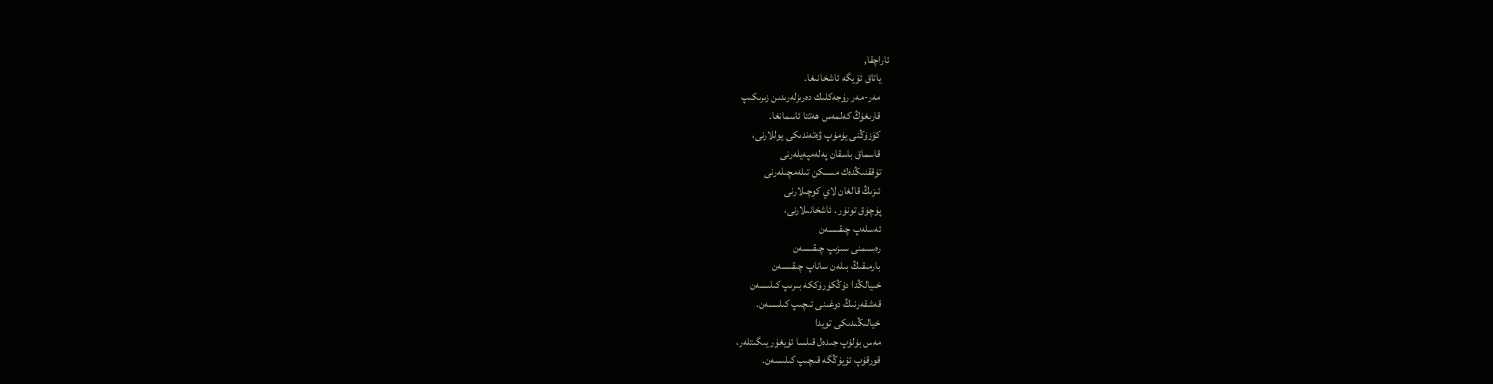ئاراچقا,
    ياتاق ئۆيگە ئاشخانىغا.
    مەر-مەر رۈجەكلىك دەرىزلەرىدىن زىرىكىپ
    قارىغۈڭ كەلمەس ھەتتا ئاسمانغا.
    كۆزۈڭنى يۈمۈپ ۋەتەندىكى يوللارنى،
    قاسماق باسقان پەلەمپەيلەرنى
    تۈققنىڭدەك مسىكن تىلەمچىلەرنى
    ئىزىڭ قالغان لاي كوچىلارنى
    پۈچۈق تونۈر . ئاشخانىلارنى،
    ئەسلەپ چىقىسەن
    رەسىمنى سىزىپ چىقىسەن
    بارمىقىڭ بىلەن ساناپ چىقىسەن
    خىيالڭدا دۈڭكۈرۈككە بىرىپ كىلىسەن
    قەشقەرنىڭ دوغىنى ئىچىپ كىلىسەن.
    خيالىڭىدىكى تويدا
    مەس بۈلۈپ جىدەل قىلسا ئۈيغۈر يىگىتلەر،
    قورقۈپ ئۈيۈڭگە قىچىپ كىلىسەن.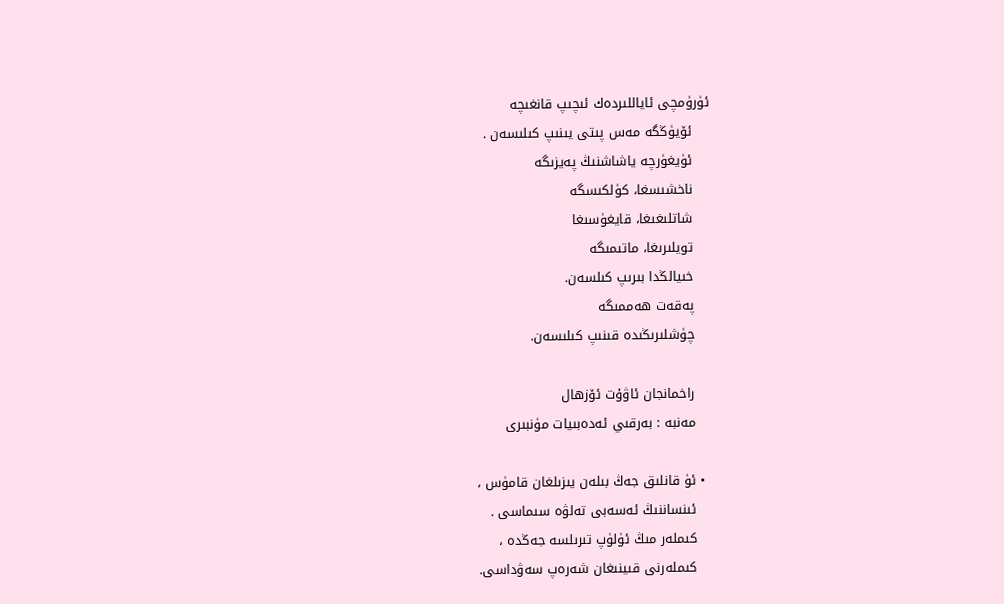ئۈرۈمچى ئاياللىردەك ئىچىپ قانغىچە
    ئۆيۈڭگە مەس پىتى يىنىپ كىلىسەن .
    ئۈيغۈرچە ياشاشنىڭ پەيزىگە
    ناخشىسغا، كۈلكىسگە
    شاتلىغىغا، قايغۈسىغا
    تويلىرىغا، ماتىمىگە
    خىيالڭدا بىرىپ كىلسەن.
    پەقەت ھەممىگە
    چۈشلىرىڭىدە قىنىپ كىلىسەن.

    راخمانجان ئاۋۇت ئۆزھال
    مەنبە : بەرقىي ئەدەبىيات مۈنبىرى

  • ئۈ قانلىق جەڭ بىلەن يىزىلغان قامۈس ،
    ئىنساننىڭ ئەسەبى تەلۋە سىماسى .
    كىملەر مىڭ ئۈلۈپ تىرىلسە جەڭدە ،
    كىملەرنى قىينىغان شەرەپ سەۋداسى.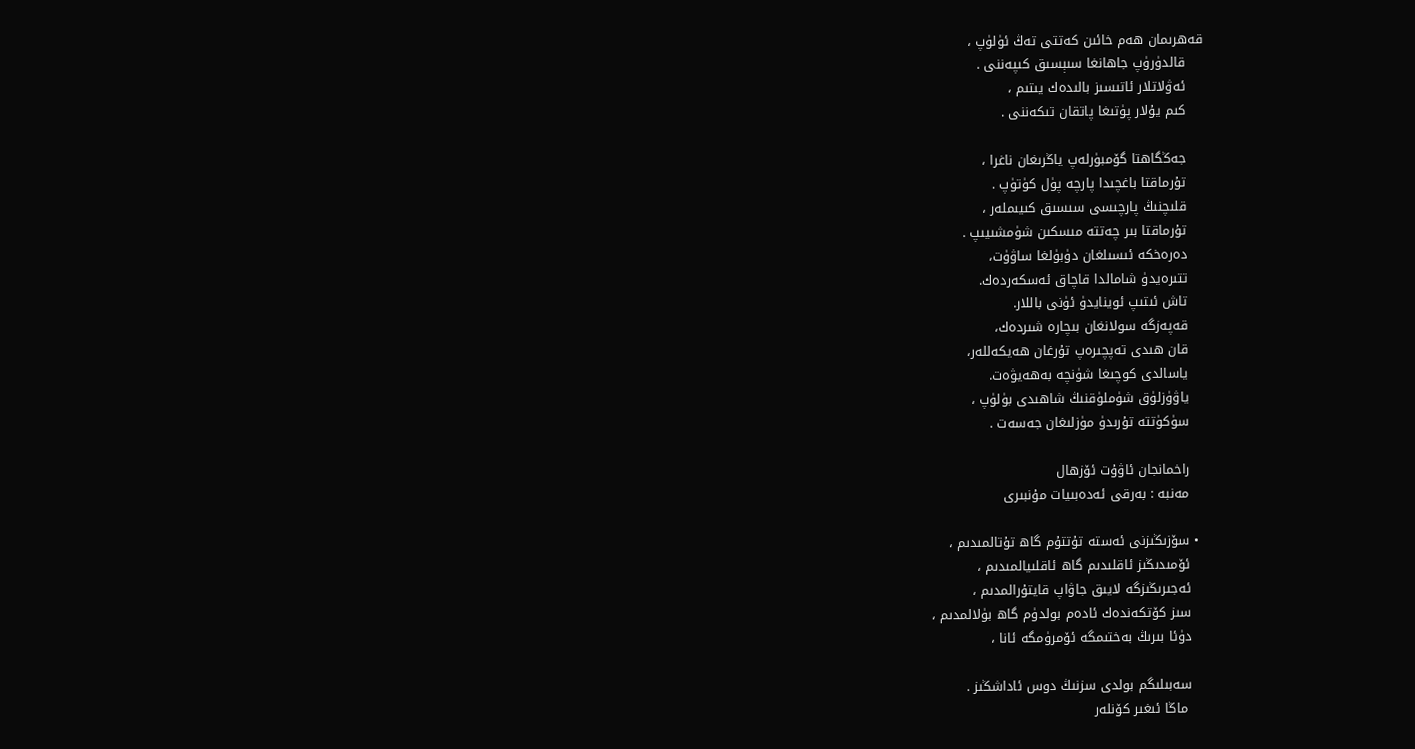قەھرىمان ھەم خائىن كەتتى تەڭ ئۈلۈپ ،
    قالدۈرۈپ جاھانغا سىېسىق كىپەننى .
    ئەۋلاتلار ئاتىسىز بالىدەك يىتىم ،
    كىم يۇلار پۈتىغا پاتقان تىكەننى .

    جەڭگاھتا گۆمبۈرلەپ ياڭرىغان ناغرا ،
    تۇرماقتا باغچىدا پارچە پۈل كۈتۈپ .
    قلىچنىڭ پارچىسى سىسىق كىيىملەر ،
    تۇرماقتا بىر چەتتە مىسكىن شۈمشىيىپ .
    دەرەخكە ئىسىلغان دۈبۈلغا ساۋۈت،
    تتىرەيدۈ شامالدا قاچاق ئەسكەردەك.
    تاش ئىتىپ ئوينايدۈ ئۈنى باللار.
    قەپەزگە سولانغان بىچارە شىردەك،
    قان ھىدى تەپچىرەپ تۇرغان ھەيكەللەر،
    ياسالدى كوچىغا شۈنچە بەھەيۋەت.
    ياۋۈزلۈق شۈملۈقنىڭ شاھىدى بۈلۈپ ،
    سۈكۈتتە تۇرىدۈ مۈزلىغان جەسەت .

    راخمانجان ئاۋۇت ئۆزھال
    مەنبە : بەرقى ئەدەبىيات مۇنبىرى

  • سۆزىڭىزنى ئەستە تۇتتۇم گاھ تۇتالمىدىم ،
    ئۆمىدىڭىز ئاقلىدىم گاھ ئاقلىيالمىدىم ،
    ئەجىرىڭىزگە لايىق جاۋاپ قايتۇرالمدىم ،
    سىز كۆتكەندەك ئادەم بولدۈم گاھ بۈلالمدىم ،
    دۈئا بىرىڭ بەختىمگە ئۆمرۈمگە ئانا ،

    سەبىلىگم بولدى سزنىڭ دوس ئاداشڭىز .
     ماڭا ئىغىر كۆنلەر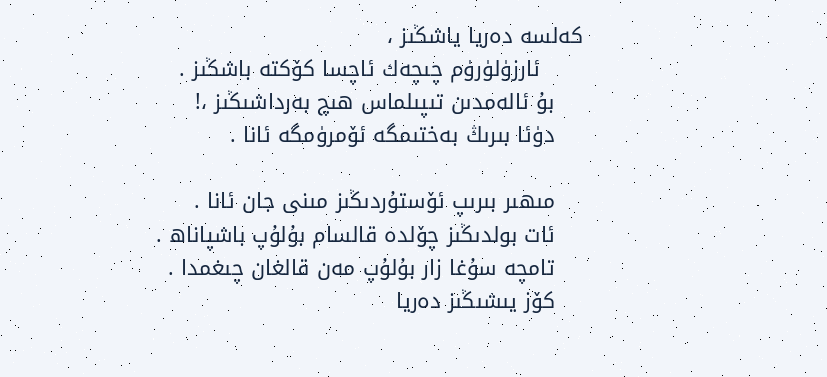كەلسە دەريا ياشڭىز ،
      ئارزۈلۈرۈم چىچەك ئاچسا كۆكتە باشڭىز .
    بۇ ئالەمدىن تىپىلماس ھىچ بەرداشىڭىز ،!
    دۈئا بىرىڭ بەختىمگە ئۆمرۈمگە ئانا .

    مىھىر بىرىپ ئۆستۇردىڭىز مىنى جان ئانا .
    ئات بولدىڭىز چۆلدە قالسام بۇلۇپ باشپاناھ .
    تامچە سۇغا زار بۇلۇپ مەن قالغان چىغمدا .
    كۆز يىشىڭىز دەريا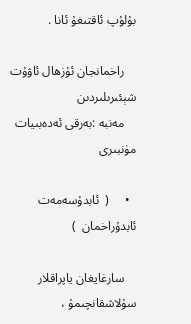بۇلۇپ ئاقتىغۇ ئانا .

    راخمانجان ئۇزھال ئاۋۇت شېئىرىلىردىن
    مەنبە :بەرقى ئەدەبىيات مۈنبىرى

  •     (  ئابدۇسەمەت ئابدۇراخمان  )

    سارغايغان ياپراقلار سۇلاشقانچىمۇ ،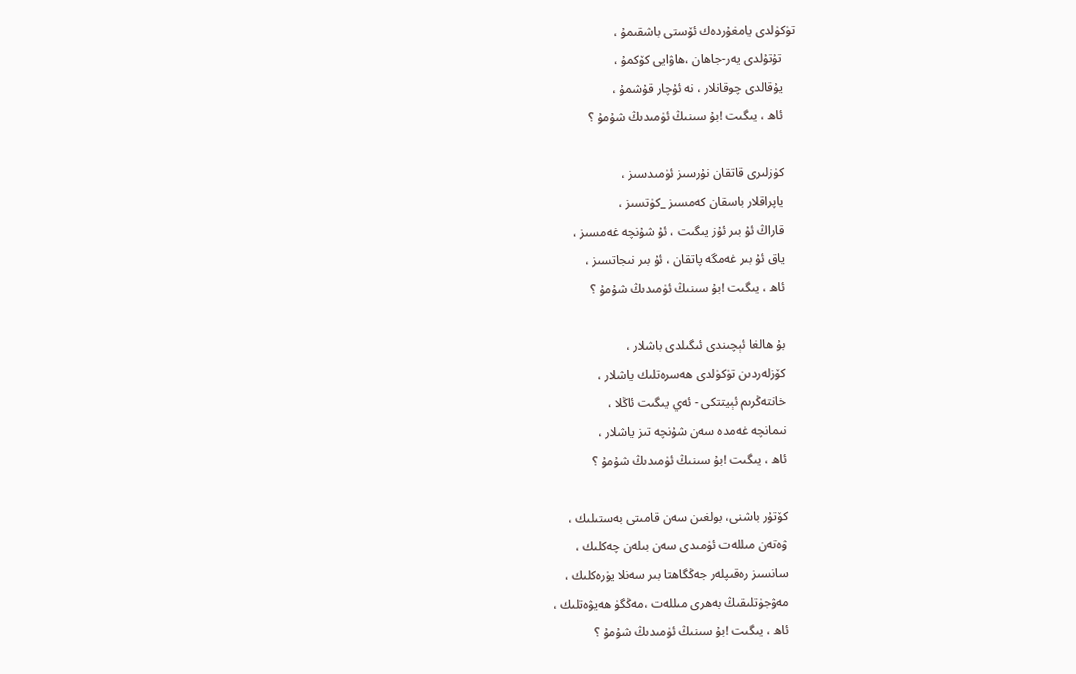تۈكۈلدى يامغۇردەك ئۆستى باشقىمۇ ،
    تۇتۇلدى يەر-جاھان ،ھاۋايى كۆكمۇ ،
    يۇقالدى چوقانلار ، نە ئۇچار قۇشمۇ ،
    ئاھ ، يىگىت !بۇ سىنىڭ ئۈمىدىڭ شۇمۇ ؟

    كۈزلىرى قاتقان نۇرسىز ئۈمىدسىز ،
    ياپراقلار باسقان كەمسىز _كۈتسىز ،
    قاراڭ ئۇ بىر ئۇز يىگىت ، ئۇ شۇنچە غەمسىز ،
    ياق ئۇ بىر غەمگە پاتقان ، ئۇ بىر نىجاتسىز ،
    ئاھ ، يىگىت !بۇ سىنىڭ ئۈمىدىڭ شۇمۇ ؟

    بۇ ھالغا ئېچىندى ئىگىلدى باشلار ،
    كۆزلەردىن تۈكۈلدى ھەسرەتلىك ياشلار ،
    خانتەڭرىم ئېيتتكى - ئەي يىگىت ئاڭلا ،
    نىمانچە غەمدە سەن شۇنچە تىز ياشلار ،
    ئاھ ، يىگىت !بۇ سىنىڭ ئۈمىدىڭ شۇمۇ ؟

    كۆتۇر باشنى، بولغىن سەن قامىتى بەستىلىك ،
    ۋەتەن مىللەت ئۈمىدى سەن بىلەن چەكلىك ،
    سانسىز رەقىپلەر جەڭگاھتا بىر سەنلا يۈرەكلىك ،
    مەۋجۈتلىقىڭ بەھرى مىللەت ،مەڭگۈ ھەيۋەتلىك ،
    ئاھ ، يىگىت !بۇ سىنىڭ ئۈمىدىڭ شۇمۇ ؟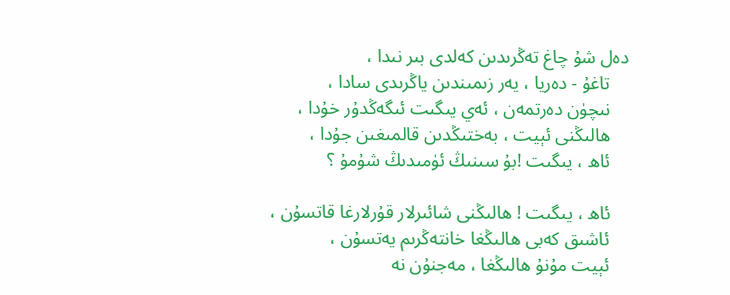دەل شۇ چاغ تەڭرىدىن كەلدى بىر نىدا ،
    تاغۇ - دەريا ، يەر زىمىندىن ياڭرىدى سادا ،
    نىچۈن دەرتمەن ، ئەي يىگىت ئىگەڭدۇر خۇدا ،
    ھالىڭنى ئېيت ، بەختىڭدىن قالمىغىن جۇدا ،
    ئاھ ، يىگىت !بۇ سىنىڭ ئۈمىدىڭ شۇمۇ ؟

    ئاھ ، يىگىت ! ھالىڭنى شائىرلار قۇرلارغا قاتسۇن ،
    ئاشىق كەبى ھالىڭغا خانتەڭرىم يەتسۇن ،
    ئېيت مۇنۇ ھالىڭغا ، مەجنۇن نە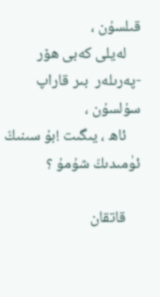قىلسۇن ،
    لەيلى كەبى ھۆر -پەرىلەر  بىر قاراپ سۇلسۇن ،
    ئاھ ، يىگىت !بۇ سىنىڭ ئۈمىدىڭ شۇمۇ ؟

    قاتقان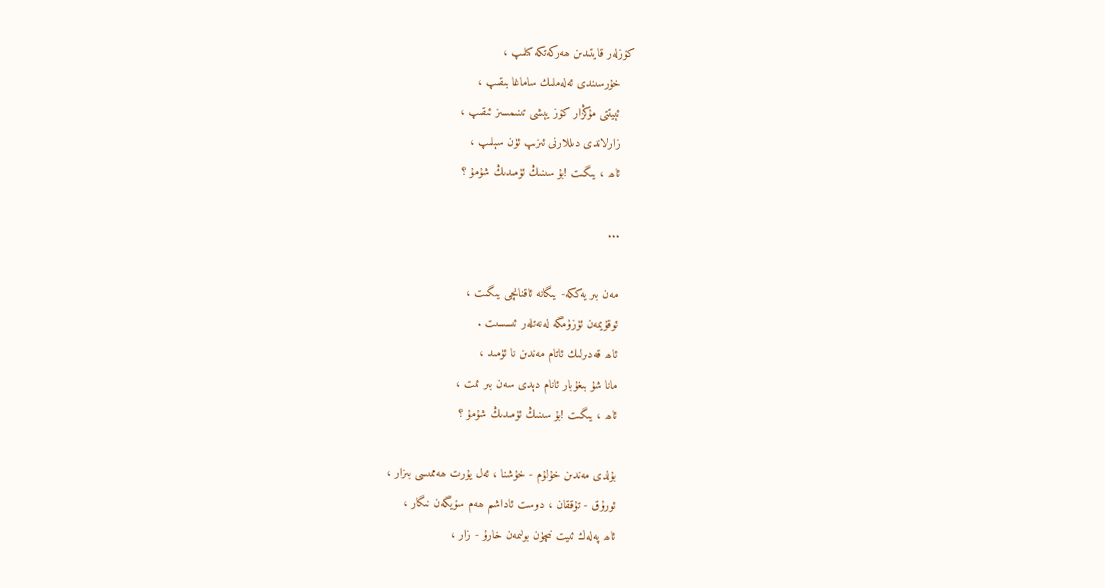كۆزلەر قايتىدىن ھەركەتكە كىلىپ ،
    خۇرسىندى ئەلەملىك ساماغا بىقىپ ،
    ئېيتتى مۇڭزار كۆز يېشى تىنىمسىز ئىقىپ ،
    زارلاندى دىللارنى ئىزىپ ئۈن سېلىپ ،
    ئاھ ، يىگىت !بۇ سىنىڭ ئۈمىدىڭ شۇمۇ ؟

    ...

    مەن بىر يەككە- يىگانە ئاقنانچى يىگىت ،
    ئوقۇيمەن ئۈزۈمگە لەنەتلەر ئىسسىت .
    ئاھ قەدىرلىك ئاتام مەندىن نا ئۈمىد ،
    مانا شۇ بىغۇبار ئانام دېدى سەن بىر ئىت ،
    ئاھ ، يىگىت !بۇ سىنىڭ ئۈمىدىڭ شۇمۇ ؟

    بۇلدى مەندىن خۇلۇم - خۇشنا ، ئەل يۇرت ھەممىسى بىزار ،
    ئورۇق - تۇققان ، دوست ئاداشىم ھەم سۆيگەن نىگار ،
    ئاھ پەلەك ئىيت نىچۈن بولىمەن خارۇ - زار ،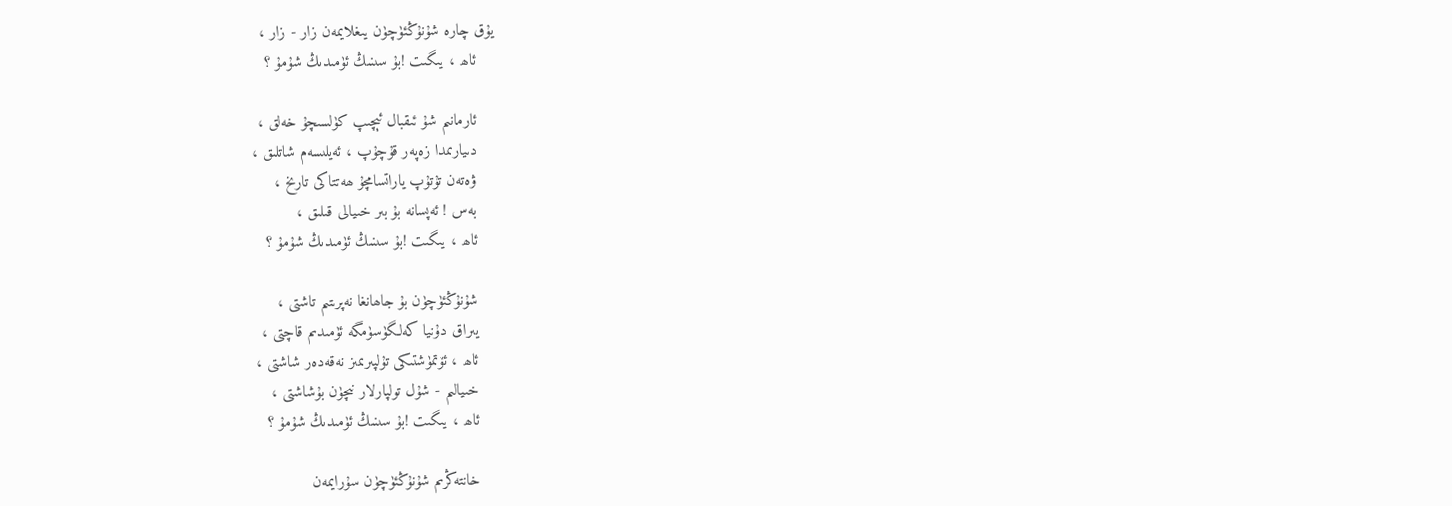يۇق چارە شۇنۇڭئۈچۈن يىغلايمەن زار - زار ،
    ئاھ ، يىگىت !بۇ سىنىڭ ئۈمىدىڭ شۇمۇ ؟

    ئارمانىم شۇ ئىقبال ئېچىپ كۈلسىچۇ خەلق ،
    دىيارىمدا زەپەر قۇچۇپ ، ئەيلىسەم شاتلىق ،
    ۋەتەن تۇتۇپ ياراتسامچۇ ھەتتاكى تارىخ ،
    بەس ! ئەپسانە بۇ بىر خىيالى قىلىق ،
    ئاھ ، يىگىت !بۇ سىنىڭ ئۈمىدىڭ شۇمۇ ؟

    شۇنۇڭئۈچۈن بۇ جاھانغا نەپرىتىم تاشتى ،
    يىراق دۇنيا كەلگۈسۈمگە ئۈمىدىم قاچتى ،
    ئاھ ، ئۆتمۈشتىكى تۇلپىرىمىز نەقەدەر شاشتى ،
    خىيالىم - شۇل تولپارلار نىچۈن بۇشاشتى ،
    ئاھ ، يىگىت !بۇ سىنىڭ ئۈمىدىڭ شۇمۇ ؟

    خانتەڭرىم شۇنۇڭئۈچۈن سۇرايمەن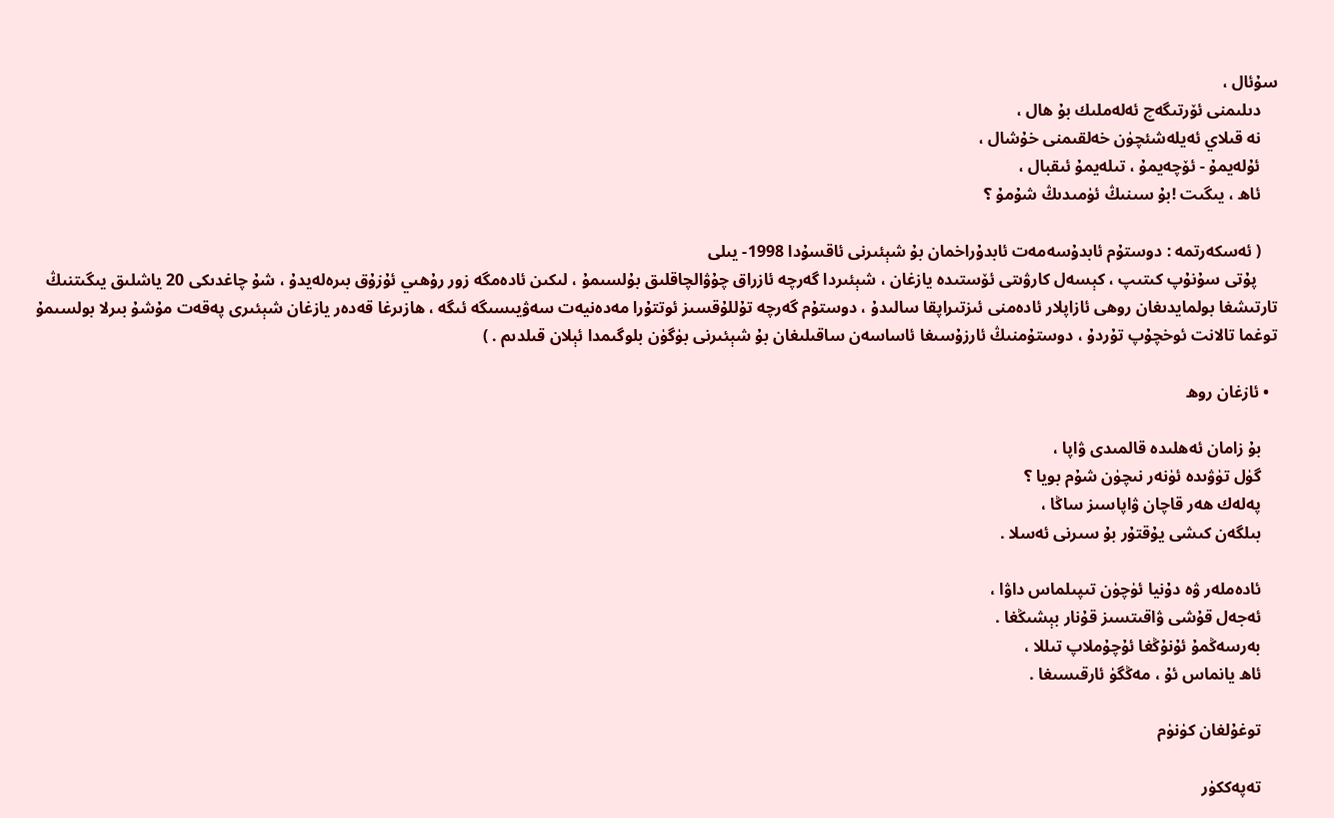سۇئال ،
    دىلىمنى ئۆرتىگەچ ئەلەملىك بۇ ھال ،
    نە قىلاي ئەيلەشئچۈن خەلقىمنى خۇشال ،
    ئۇلەيمۇ - ئۆچەيمۇ ، تىلەيمۇ ئىقبال ،
    ئاھ ، يىگىت !بۇ سىنىڭ ئۈمىدىڭ شۇمۇ ؟

    ( ئەسكەرتمە : دوستۇم ئابدۇسەمەت ئابدۇراخمان بۇ شېئىرنى ئاقسۇدا 1998- يىلى
     پۇتى سۇنۇپ كىتىپ ، كېسەل كارۋىتى ئۆستىدە يازغان ، شېئىردا گەرچە ئازراق چۇۋالچاقلىق بۇلسىمۇ ، لىكىن ئادەمگە زور رۇھىي ئۇزۇق بىرەلەيدۇ ، شۇ چاغدىكى 20 ياشلىق يىگىتنىڭ تارتىشغا بولمايدىغان روھى ئازاپلار ئادەمنى ئىزتىراپقا سالىدۇ ، دوستۇم گەرچە تۇللۇقسىز ئوتتۇرا مەدەنيەت سەۋيىسىگە ئىگە ، ھازىرغا قەدەر يازغان شېئىرى پەقەت مۇشۇ بىرلا بولسىمۇ توغما تالانت ئوخچۇپ تۇردۇ ، دوستۇمنىڭ ئارزۇسىغا ئاساسەن ساقىلىغان بۇ شېئىرنى بۈگۈن بلوگىمدا ئېلان قىلدىم . )

  • ئازغان روھ

    بۇ زامان ئەھلىدە قالمىدى ۋاپا ،
    گۈل تۈۋىدە ئۈنەر نىچۈن شۇم بويا ؟
    پەلەك ھەر قاچان ۋاپاسىز ساڭا ،
    بىلگەن كىشى يۇقتۇر بۇ سىرنى ئەسلا .

    ئادەملەر ۋە دۇنيا ئۈچۈن تىپىلماس داۋا ،
    ئەجەل قۇشى ۋاقىتسىز قۇنار بېشىڭغا .
    بەرسەڭمۇ ئۇنۇڭغا ئۇچۇملاپ تىللا ،
    ئاھ يانماس ئۇ ، مەڭگۈ ئارقىسىغا .

    توغۇلغان كۈنۈم

    تەپەككۈر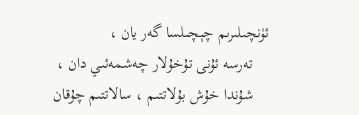ئۈنچىلىرىم چېچىلسا گەر يان ،
    تەرسە ئۇنى تۇخۇلار چەشمەئىي دان ،
    شۇندا خۇش بۇلاتتىم ، سالاتتىم چۇقان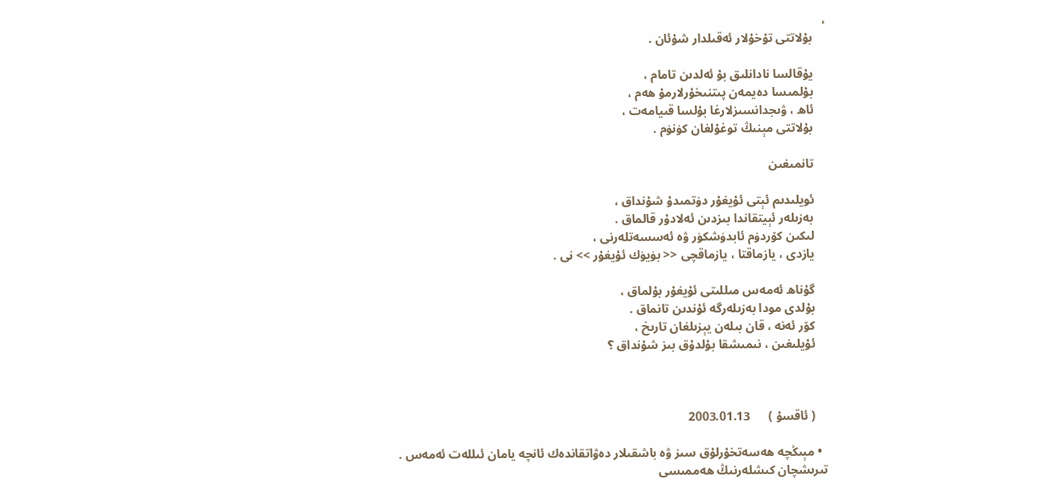،
    بۇلاتتى تۇخۇلار ئەقىلدار شۇئان .

    يۇقالسا نادانلىق بۇ ئەلدىن تامام ،
    بۇلمىسا دەيمەن پىتنىخۇرلارمۇ ھەم ،
    ئاھ ، ۋىجدانسىزلارغا بۇلسا قىيامەت ،
    بۇلاتتى مېنىڭ توغۇلغان كۈنۈم .

    تانمىغىن

    ئويلىدىم ئېتى ئۇيغۇر دۈتمىدۇ شۇنداق ،
    بەزىلەر ئېيتقاندا بىزدىن ئەلادۇر قالماق .
    لىكىن كۆردۈم ئابدۈشكۈر ۋە ئەسسەتلەرنى ،
    يازدى ، يازماقتا ، يازماقچى << بۈيۈك ئۇيغۇر >> نى .

    گۇناھ ئەمەس مىللىتى ئۇيغۇر بۇلماق ،
    بۇلدى مودا بەزىلەرگە ئۇندىن تانماق .
    كۆر ئەنە ، قان بىلەن يېزىلغان تارىخ ،
    ئۇيلىغىن ، نىمىشقا بۇلدۇق بىز شۇنداق ؟



    ( ئاقسۇ )      2003.01.13

  • مېىڭچە ھەسەتخۇرلۇق سىز ۋە باشقىلار دەۋاتقاندەك ئانچە يامان ئىللەت ئەمەس . تىرىشچان كىشلەرنىڭ ھەممىسى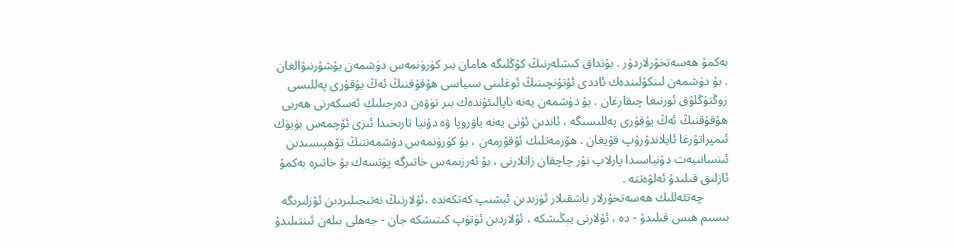بەكمۇ ھەسەتخۇرلاردۇر . بۇنداق كىشلەرنىڭ كۆڭلىگە ھامان بىر كۈرۈنمەس دۈشمەن يۇشۇرنىۋالغان . بۇ دۈشمەن لىنكۇلىندەك ئاددى ئۇتۇنچىنىڭ ئوغلىنى سىياسى ھۇقۇقنىڭ ئەڭ يۇقۇرى پەللىسى زوڭتۇڭلۇق ئورنىغا چىقارغان . بۇ دۈشمەن يەنە ناپالىئۇندەك بىر تۈۋەن دەرجىلىك ئەسكەرنى ھەربى ھۇقۇقنىڭ ئەڭ يۇقۇرى پەللىسىگە ، ئاندىن ئۇنى يەنە ياۋروپا ۋە دۇنيا تارىخىدا ئىزى ئۆچمەس بۈيۈك ئىمپراتۇرغا ئايلاندۇرۇپ قۇيغان . ھۆرمەتلىك ئۇقۇرمەن ، بۇ كۈرۈنمەس دۈشمەننىڭ تۆھپىسىدىن ئىنسانىيەت دۇنياسىدا پارلاپ نۇر چاچقان زاتلارنى ، بۇ ئەرزىمەس خاتىرگە پۈتسەك بۇ خاتىرە بەكمۇ ئازلىق قىلىدۇ ئەلۋەتتە .
        چەتئەللىك ھەسەتخۇرلار باشقىلار ئۈزىدىن ئېشىپ كەتكەندە ،ئۇلارنىڭ نەتىجىلىردىن ئۆزلىرىگە بىسىم ھىس قىلىدۇ - دە ، ئۇلارنى يېڭىشكە ، ئۇلاردىن ئۈتۈپ كىتىشكە جان - جەھلى بىلەن ئىنتىلىدۇ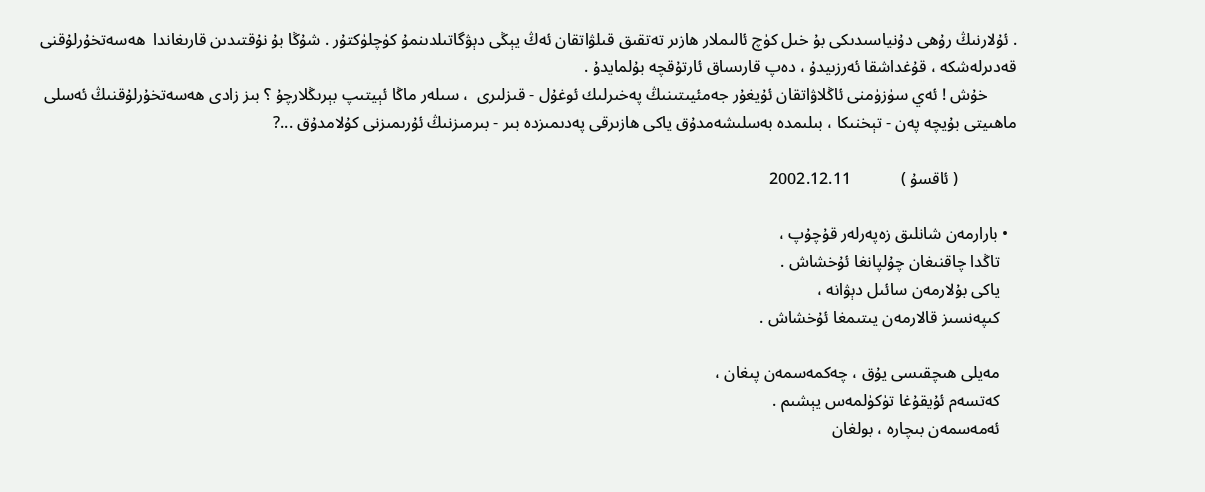. ئۇلارنىڭ رۇھى دۇنياسىدىكى بۇ خىل كۈچ ئالىملار ھازىر تەتقىق قىلۋاتقان ئەڭ يېڭى دېۋگاتىلدىنمۇ كۈچلۈكتۇر . شۇڭا بۇ نۇقتىدىن قارىغاندا  ھەسەتخۇرلۇقنى قەدىرلەشكە ، قۇغداشقا ئەرزىيدۇ ، دەپ قارىساق ئارتۇقچە بۇلمايدۇ .
       خۇش ! ئەي سۈزۈمنى ئاڭلاۋاتقان ئۇيغۇر جەمئيىتىنىڭ پەخىرلىك ئوغۇل - قىزلىرى  ، سىلەر ماڭا ئېيتىپ بېرىڭلارچۇ ؟ بىز زادى ھەسەتخۇرلۇقنىڭ ئەسلى ماھىيتى بۇيچە پەن - تېخنىكا ، بىلىمدە بەسلىشەمدۇق ياكى ھازىرقى پەدىمىزدە بىر - بىرمىزنىڭ ئۇرىمىزنى كۇلامدۇق ...?

              ( ئاقسۇ )            2002.12.11

  • بارارمەن شانلىق زەپەرلەر قۇچۇپ ،
    تاڭدا چاقنىغان چۇلپانغا ئۇخشاش .
    ياكى بۇلارمەن سائىل دېۋانە ،
    كىپەنسىز قالارمەن يىتىمغا ئۇخشاش .

    مەيلى ھىچقىسى يۇق ، چەكمەسمەن پىغان ،
    كەتسەم ئۇيقۇغا تۈكۈلمەس يېشىم .
    ئەمەسمەن بىچارە ، بولغان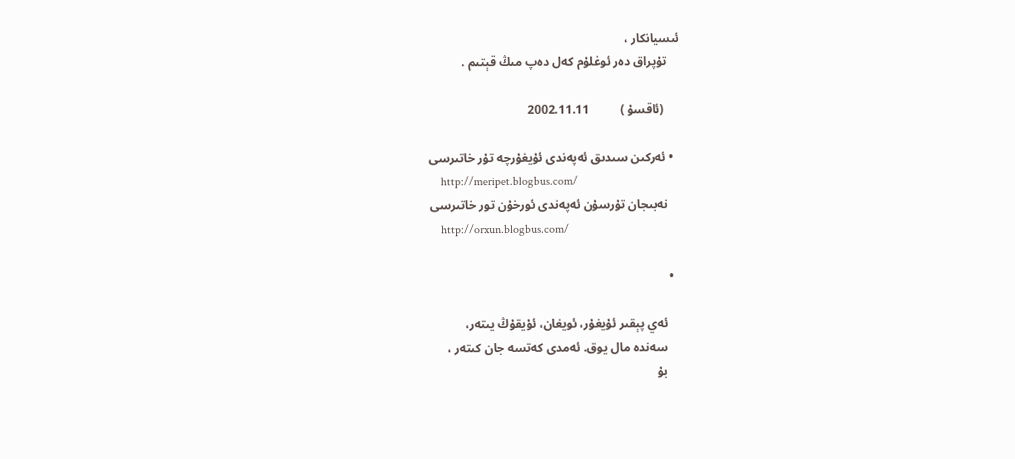ئىسيانكار ،
    تۇپراق دەر ئوغلۇم كەل دەپ مىڭ قېتىم .

     (ئاقسۇ )          2002.11.11

  • ئەركىن سىدىق ئەپەندى ئۇيغۇرچە تۇر خاتىرسى
    http://meripet.blogbus.com/
    نەبىجان تۇرسۇن ئەپەندى ئورخۇن تور خاتىرسى
    http://orxun.blogbus.com/

  •

    ئەي پېقىر ئۇيغۇر، ئويغان، ئۇيقۇڭ يىتەر،
    سەندە مال يوق. ئەمدى كەتسە جان كىتەر ،
    بۇ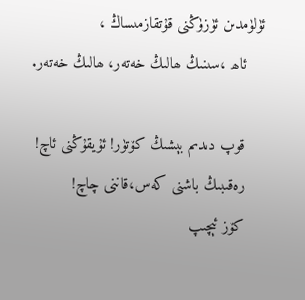ئۈلۈمدىن ئۈزۈڭنى قۇتقازمىساڭ ،
    ئاھ ،سىنىڭ ھالىڭ خەتەر، ھالىڭ خەتەر.

    قوپ دىدىم بېشىڭ كۆتۈر! ئۇيقۇڭنى ئاچ!
    رەقىبىڭ باشنى كەس،قاننى چاچ!
    كۆز ئېچىپ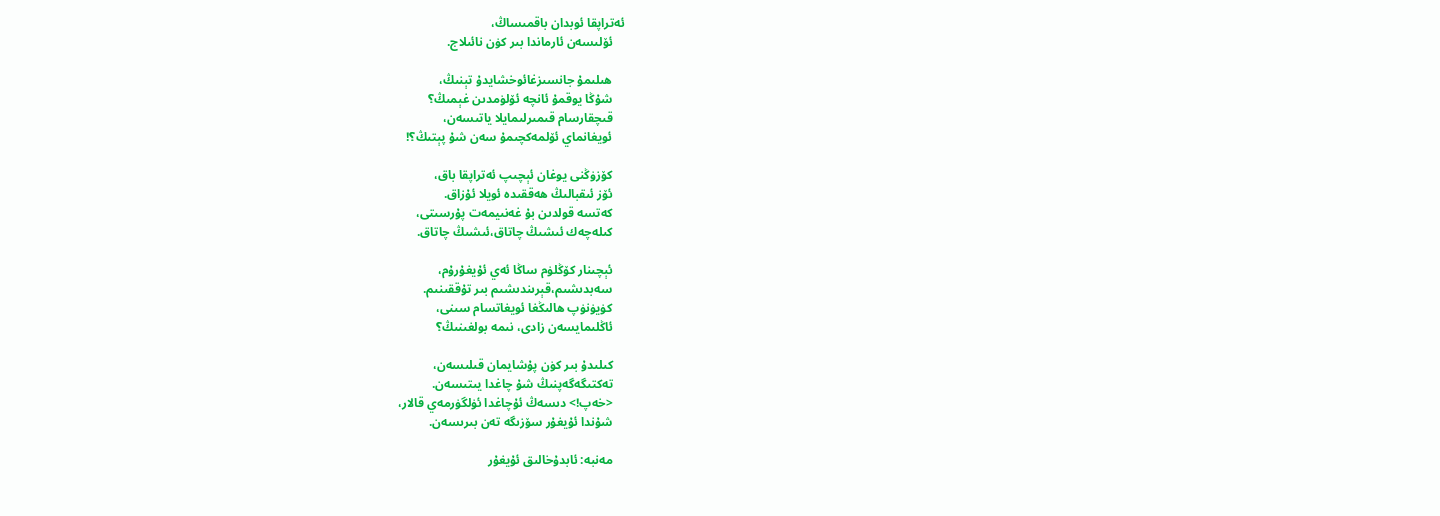ئەتراپقا ئوبدان باقمىساڭ،
    ئۆلىسەن ئارماندا بىر كۈن نائىلاج.

    ھىلىمۇ جانسىزغائوخشايدۇ تېنىڭ،
    شۇڭا يوقمۇ ئانچە ئۆلۈمدىن غېمىڭ؟
    قىچقارسام قىمىرلىمايلا ياتىسەن،
    ئويغانماي ئۆلمەكچىمۇ سەن شۇ پېتىڭ؟!

    كۆزۈڭنى يوغان ئېچىپ ئەتراپقا باق،
    ئۆز ئىقبالىڭ ھەققىدە ئويلا ئۇزاق.
    كەتسە قولدىن بۇ غەنىيمەت پۇرسىتى،
    كىلەچەك ئىشىڭ چاتاق،ئىشىڭ چاتاق.

    ئېچىنار كۆڭلۈم ساڭا ئەي ئۇيغۇرۇم،
    سەبدىشىم،قېرىندىشىم بىر تۇققىنىم.
    كۈيۈنۈپ ھالىڭغا ئويغاتسام سىنى،
    ئاڭلىمايسەن زادى، نىمە بولغىنىڭ؟

    كىلىدۇ بىر كۈن پۇشايمان قىلىسەن،
    تەكتىگەگەپنىڭ شۇ چاغدا يىتىسەن.
    <خەپ!> دىسەڭ ئۇچاغدا ئۈلگۈرمەي قالار،
    شۇندا ئۇيغۇر سۆزىگە تەن بىرىسەن.

    مەنبە: ئابدۇخالىق ئۇيغۇر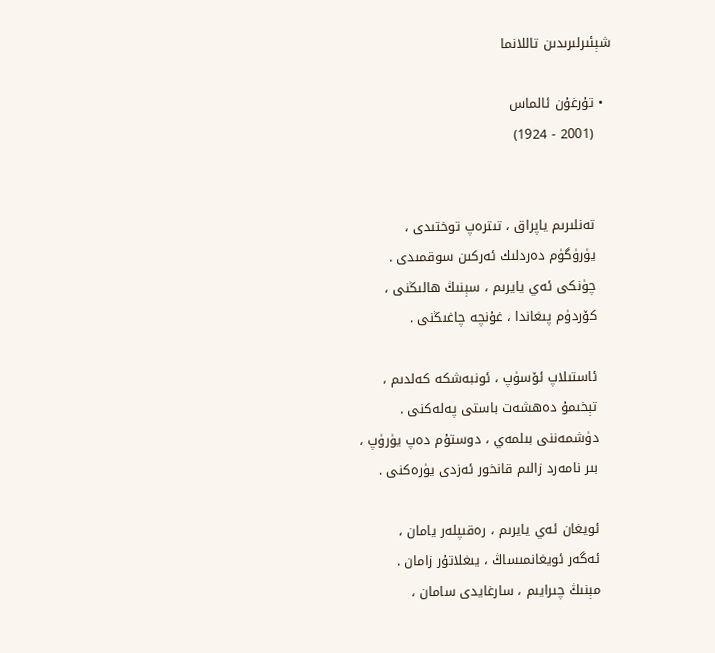شېئىرلىرىدىن تاللانما

  • تۇرغۇن ئالماس
    (2001 - 1924)


    تەنلىرىم ياپراق ، تىترەپ توختىدى ،
    يۈرۈگۈم دەردلىك ئەركىن سوقمىدى .
    چۈنكى ئەي يايرىم ، سېنىڭ ھالىڭنى ،
    كۆردۈم پىغاندا ، غۇنچە چاغىڭنى .

    ئاستىلاپ ئۆسۈپ ، ئونبەشكە كەلدىم ،
    تېخىمۇ دەھشەت باستى پەلەكنى .
    دۈشمەننى بىلمەي ، دوستۇم دەپ يۈرۈپ ،
    بىر نامەرد زالىم قانخور ئەزدى يۈرەكنى .

    ئويغان ئەي يايرىم ، رەقىپلەر يامان ،
    ئەگەر ئويغانمىساڭ ، يىغلاتۇر زامان .
    مېنىڭ چىرايىم ، سارغايدى سامان ،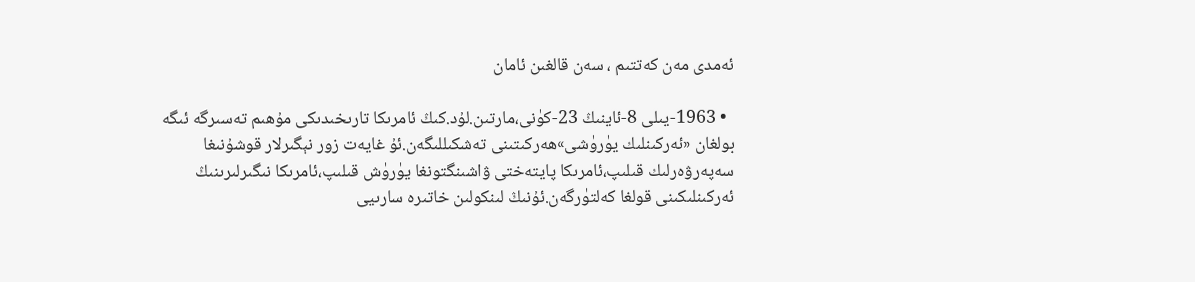ئەمدى مەن كەتتىم ، سەن قالغىن ئامان

  • 1963-يىلى 8-ئاينىڭ 23-كۈنى،مارتىن.لۇد.كىڭ ئامرىكا تارىخىدىكى مۇھىم تەسىرگە ئىگە بولغان «ئەركىنلىك يۈرۈشى»ھەركىتىنى تەشكىللىگەن.ئۇ غايەت زور نېگىرلار قوشۇنىغا سەپەرۋەرلىك قىلىپ،ئامرىكا پايتەختى ۋاشىنگتونغا يۈرۈش قىلىپ،ئامرىكا نىگىرلىرىنىڭ ئەركىنلىكىنى قولغا كەلتۈرگەن.ئۇنىڭ لىنكولىن خاتىرە سارىيى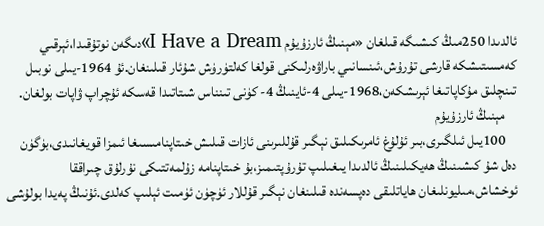ئالدىدا 250مىڭ كىشىگە قىلغان «مېنىڭ ئارزۇيۇم I Have a Dream»دىگەن نوتۇقىدا،ئېرقىي كەمسىتىشكە قارشى تۇرۇش،ئىنسانىي باراۋەرلىكنى قولغا كەلتۈرۈش شۇئار قىلىنغان.ئۇ 1964-يىلى نوبىل تىنچلىق مۇكاپاتىغا ئېرىشكەن،1968-يىلى 4-ئاينىڭ 4- كۈنى تىنناس شىتاتىدا قەسكە ئۇچراپ ۋاپات بولغان.
    مېنىڭ ئارزۇيۇم
    100يىل ئىلگىرى،بىر ئۇلۇغ ئامرىكىلىق نېگىر قۇللىرىنى ئازات قىلىش خىتاپنامىسىغا ئىمزا قويغانىدى،بۈگۈن دەل شۇ كىشىنىڭ ھەيكىلىنىڭ ئالدىدا يىغىلىپ تۇرۇپتىمىز،بۇ خىتاپنامە زۇلمەتتىكى نۇرلۇق چىراققا ئوخشاش،مىليونلىغان ھاياتلىقى دەپسەندە قىلىنغان نېگىر قۇللار ئۈچۈن ئۈمىت ئېلىپ كەلدى.ئۇنىڭ پەيدا بولۇشى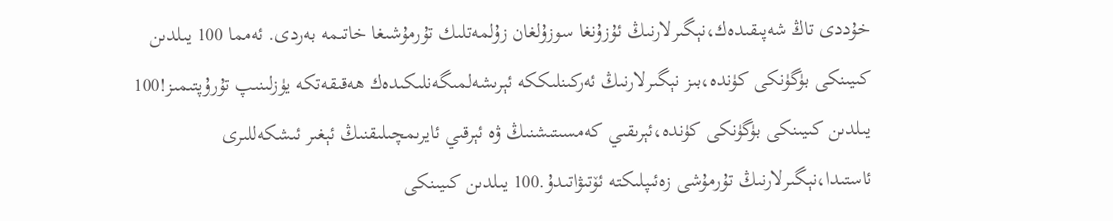خۇددى تاڭ شەپىقىدەك،نېگىرلارنىڭ ئۇزۇنغا سوزۇلغان زۇلمەتلىك تۇرمۇشىغا خاتىمە بەردى. ئەمما 100 يىلدىن كىيىنكى بۈگۈنكى كۈندە،بىز نېگىرلارنىڭ ئەركىنلىككە ئېرىشەلمىگەنلىكىدەك ھەقىقەتكە يۈزلىنىپ تۇرۇپتىمىز!100 يىلدىن كىيىنكى بۈگۈنكى كۈندە،ئېرىقىي كەمسىتىشنىڭ ۋە ئېرقىي ئايرىمچىلىقنىڭ ئېغىر ئىشكەللىرى ئاستىدا،نېگىرلارنىڭ تۇرمۇشى زەئىپلىكتە ئۆتىۋاتىدۇ.100 يىلدىن كىيىنكى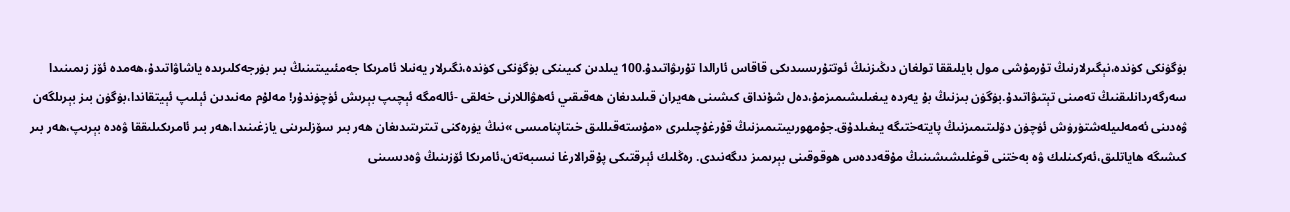بۈگۈنكى كۈندە،نېگىرلارنىڭ تۇرمۇشى مول بايلىققا تولغان دىڭىزنىڭ ئوتتۇرىسىدىكى قاقاس ئارالدا تۇرىۋاتىدۇ.100 يىلدىن كىيىنكى بۈگۈنكى كۈندە،نگىرلار يەنىلا ئامرىكا جەمئىيىتىنىڭ بىر بۈرجەكلىرىدە ياشاۋاتىدۇ،ھەمدە ئۆز زىمىنىدا سەرگەردانلىقنىڭ تەمىنى تېتىۋاتىدۇ.بۈگۈن بىزنىڭ بۇ يەردە يىغىلىشىمىزمۇ،دەل شۇنداق كىشىنى ھەيران قىلىدىغان ھەقىقىي ئەھۋاللارنى خەلقى -ئالەمگە ئېچىپ بېرىش ئۈچۈندۇر! مەلۇم مەنىدىن ئېلىپ ئېيتقاندا،بۈگۈن بىز بېرىلگەن ۋەدىنى ئەمەلىيلەشتۈرۈش ئۈچۈن دۆلىتىمىزنىڭ پايتەختىگە يىغىلدۇق.جۇمھورىيىتىمىزنىڭ قۇرغۇچىلىرى «مۇستەقىللىق خىتاپنامىسى »نىڭ يۈرەكنى تىترىتىدىغان ھەر بىر سۆزلىرىنى يازغىنىدا،ھەر بىر ئامرىكىلىققا ۋەدە بېرىپ،ھەر بىر كىشىگە ھاياتلىق،ئەركىنلىك ۋە بەختنى قوغلىشىشىنىڭ مۇقەددەس ھوقوقىنى بېرىمىز دىگەنىدى. رەڭلىك ئېرقتىكى پۇقرالارغا نىسبەتەن،ئامرىكا ئۆزىنىڭ ۋەدىسىنى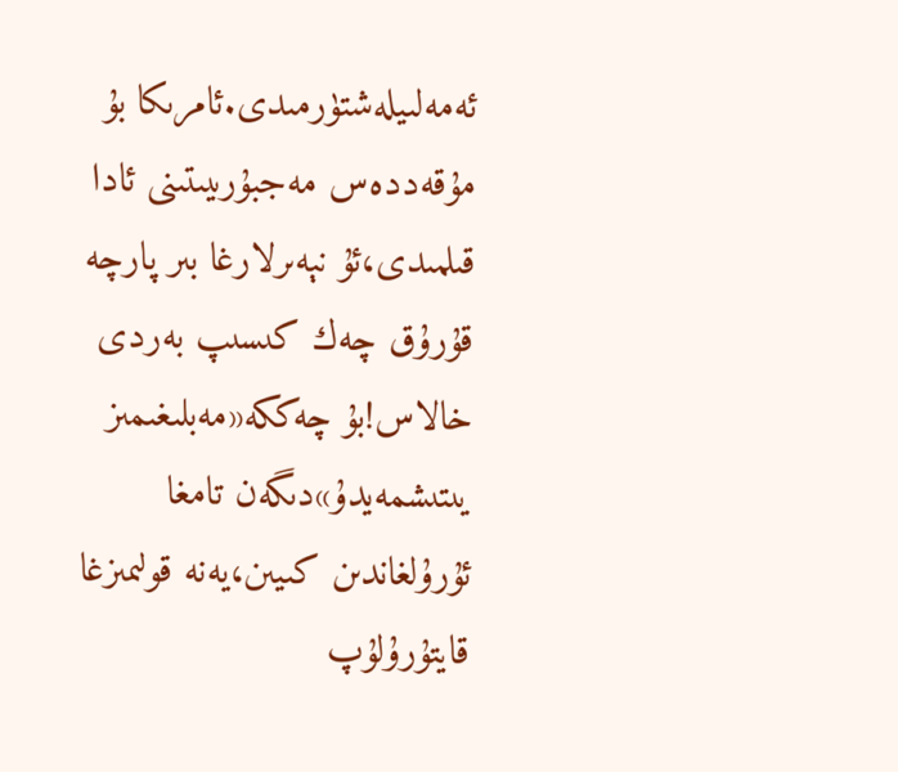ئەمەلىيلەشتۈرمىدى.ئامرىكا بۇ مۇقەددەس مەجبۇرىيىتىنى ئادا قىلمىدى،ئۇ نېەىرلارغا بىر پارچە قۇرۇق چەك كىسىپ بەردى خالاس!بۇ چەككە«مەبلىغىمىز يىتىشمەيدۇ»دىگەن تامغا ئۇرۇلغاندىن كىيىن،يەنە قولىمىزغا قايتۇرۇلۇپ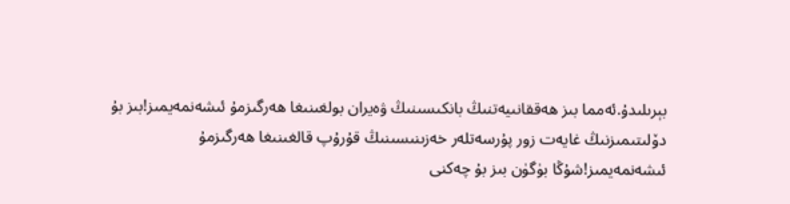بېرىلىدۇ.ئەمما بىز ھەققانىيەتنىڭ بانكىسىنىڭ ۋەيران بولغىنىغا ھەرگىزمۇ ئىشەنمەيمىز!بىز بۇ دۆلىتىمىزنىڭ غايەت زور پۇرسەتلەر خەزىنىسىنىڭ قۇرۇپ قالغىنىغا ھەرگىزمۇ ئىشەنمەيمىز!شۇڭا بۈگۈن بىز بۇ چەكنى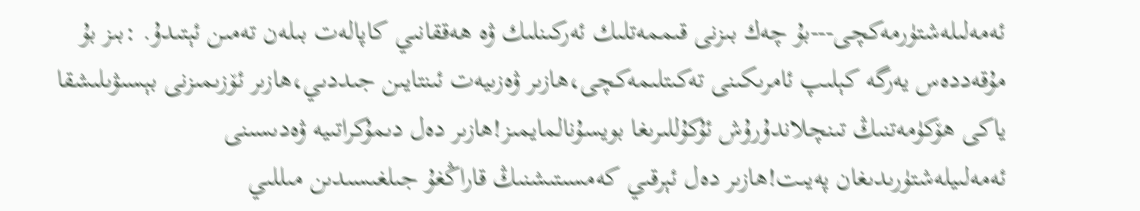ئەمەلىلەشتۈرمەكچى---بۇ چەك بىزنى قىممەتلىك ئەركىنلىك ۋە ھەققانىي كاپالەت بىلەن تەمىن ئېتىدۇ. :بىز بۇ مۇقەددەس يەرگە كېلىپ ئامرىكىنى تەكىتلىمەكچى،ھازىر ۋەزىيەت ئىنتايىن جىددىي،ھازىر ئۆزىمىزنى بېسىۋىلىشقا ياكى ھۆكۈمەتنىڭ تىنچلاندۇرۇش ئۇكۇللىرىغا بويسۇنالمايمىز!ھازىر دەل دىمۇكراتىيە ۋەدىسىنى ئەمەلىيلەشتۈرىدىغان پەيىت!ھازىر دەل ئېرقىي كەمسىتىشنىڭ قاراڭغۇ جىلغىسىدىن مىللىي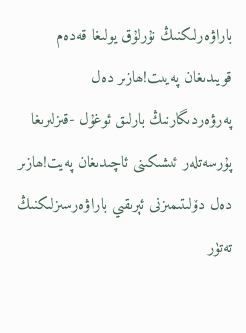باراۋەرلىكنىڭ نۇرلۇق يولىغا قەدەم قويىدىغان پەيىت!ھازىر دەل پەرۋەردىگارنىڭ بارلىق ئوغۇل -قىزلىرىغا پۇرسەتلەر ئىشىكىنى ئاچىدىغان پەيت!ھازىر دەل دۆلىتىمىزنى ئېرىقىي باراۋەرسىزلىكنىڭ تەتۈر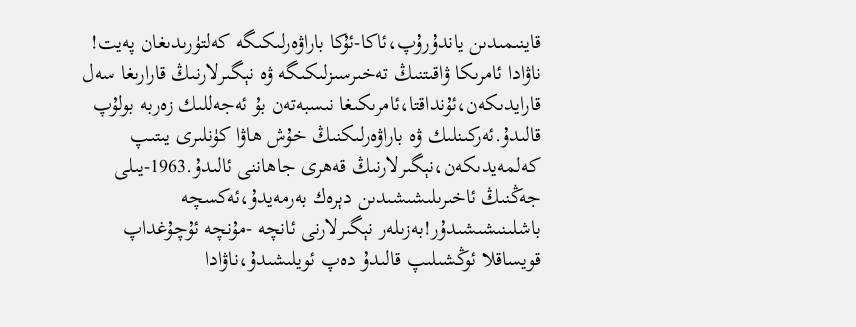قاينىمىدىن ياندۇرۇپ،ئاكا-ئۇكا باراۋەرلىكىگە كەلتۈرىدىغان پەيت! ناۋادا ئامرىكا ۋاقىتنىڭ تەخىرسىزلىكىگە ۋە نېگىرلارنىڭ قارارىغا سەل قارايدىكەن،ئۇنداقتا،ئامرىكىغا نىسبەتەن بۇ ئەجەللىك زەربە بولۇپ قالىدۇ.ئەركىنلىك ۋە باراۋەرلىكنىڭ خۇش ھاۋا كۈنلىرى يىتىپ كەلمەيدىكەن،نېگىرلارنىڭ قەھرى جاھاننى ئالىدۇ.1963-يىلى جەڭنىڭ ئاخىرىلىشىشىدىن دېرەك بەرمەيدۇ،ئەكسچە باشلىنىشىشىدۇر!بەزىلەر نېگىرلارنى ئانچە -مۇنچە ئۇچۇغداپ قويساقلا ئوڭشىلىپ قالىدۇ دەپ ئويلىشىدۇ،ناۋادا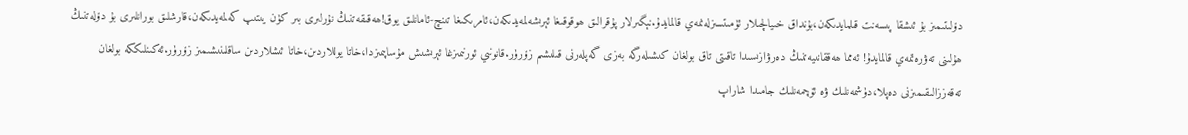دۆلىتىمىز بۇ ئىشقا پىسەنت قىلمايدىكەن،بۇنداق خىيالچىلار ئۈمىتسىزلەنمەي قالمايدۇ.نېگىرلار پۇقرالىق ھوقوقىغا ئېرىشەلمەيدىكەن،ئامرىكىغا تىنچ-ئامانلىق يوق!ھەقىقەتنىڭ نۇرلىرى بىر كۈن يىتىپ كەلمەيدىكەن،قارشلىق بورانلىرى بۇ دۆلەتنىڭ ھۇلىنى تەۋرەتمەي قالمايدۇ! ئەمما ھەققانىيەتنىڭ دەرۋازىسىدا تاقىتى تاق بولغان كىشىلەرگە بەزى گەپلەرنى قىلىشىم زۆرۈر.قانونىي ئورنىمىزغا ئېرىشىش مۇساپىمىزدا،خاتا يوللاردىن،خاتا ئىشلاردىن ساقلىنىشىمىز زۆرۈر.ئەكىنلىككە بولغان تەقەززالىقىمىزنى دەپلا،دۈشمەنلىك ۋە ئۆچمەنلىك جامىدا شاراپ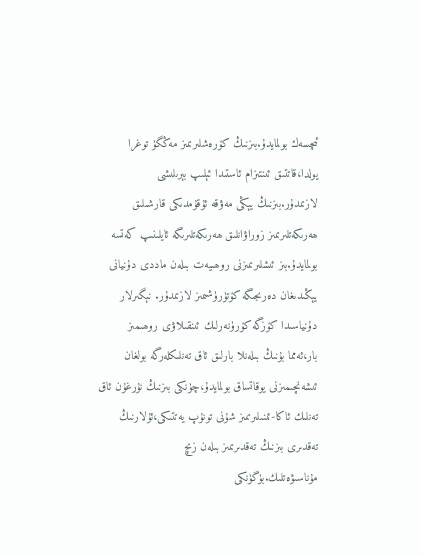ئىچسەك بولمايدۇ.بىزنىڭ كۆرەشلىرىمىز مەڭگۈ توغرا يولدا،قاتتىق ئىنتىزام ئاستىدا ئېلىپ بېرىلىشى لازىمدۇر.بىزنىڭ يېڭى مەۋقە ئۇقۇمدىكى قارشىلىق ھەرىكەتلىرىمىز زوراۋانلىق ھەرىكەتلىرىگە ئايلىنىپ كەتسە بولمايدۇ.بىز ئىشلىرىمىزنى روھىيەت بىلەن ماددى دۇنيانى يېڭىدىغان دەرىجىگە كۆتۈرۈشىمىز لازىمدۇر. نېگىرلار دۇنياسىدا كۆزگە كۆرۈنەرلىك ئىنقىلاۋى روھىمىز بار،ئەمما بۇنىڭ بىلەنلا بارلىق ئاق تەنلىكلەرگە بولغان ئىشەنچىمىزنى يوقاتساق بولمايدۇ،چۈنكى بىزنىڭ نۇرغۇن ئاق تەنلىك ئاكا-ئىنىلىرىمىز شۇنى تونۇپ يەتتىكى،ئۇلارنىڭ تەقدىرى بىزنىڭ تەقدىرىمىز بىلەن زىچ مۇناسىۋەتلىك.بۈگۈنكى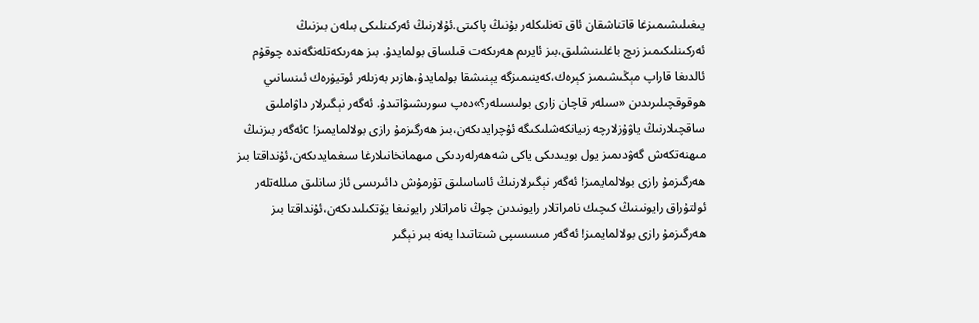يىغىلىشىمىزغا قاتناشقان ئاق تەنلىكلەر بۇنىڭ پاكىتى.ئۇلارنىڭ ئەركىنلىكى بىلەن بىزنىڭ ئەركىنلىكىمىز زىچ باغلىنىشلىق،بىز ئايرىم ھەرىكەت قىلساق بولمايدۇ. بىز ھەرىكەتلەنگەندە چوقۇم ئالدىغا قاراپ مېڭىشىمىز كېرەك،كەينىمىزگە يېنىشقا بولمايدۇ،ھازىر بەزىلەر ئوتيۈرەك ئىنسانىي ھوقوقچىلىرىدىن «سىلەر قاچان زارى بولىسىلەر؟»دەپ سورىشىۋاتىدۇ. ئەگەر نېگىرلار داۋاملىق ساقچىلارنىڭ ياۋۇزلارچە زىيانكەشلىكىگە ئۇچرايدىكەن،بىز ھەرگىزمۇ رازى بولالمايمىز! cئەگەر بىزنىڭ مىھنەتكەش گەۋدىمىز يول بويىدىكى ياكى شەھەرلەردىكى مىھمانخانىلارغا سىغمايدىكەن،ئۇنداقتا بىز ھەرگىزمۇ رازى بولالمايمىز! ئەگەر نېگىرلارنىڭ ئاساسلىق تۇرمۇش دائىرىسى ئاز سانلىق مىللەتلەر ئولتۇراق رايونىنىڭ كىچىك نامراتلار رايونىدىن چوڭ نامراتلار رايونىغا يۆتكىلىدىكەن،ئۇنداقتا بىز ھەرگىزمۇ رازى بولالمايمىز! ئەگەر مىسسىپى شىتاتىدا يەنە بىر نېگىر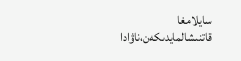سايلامغا قاتنىشالمايدىكەن،ناۋادا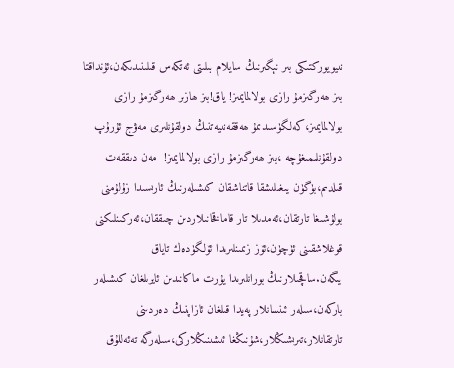نىيويوركتىكى بىر نېگىرنىڭ سايلام بىلىتى ئەتكەس قىلىنىدىكەن،ئۇنداقتا بىز ھەرگىزمۇ رازى بولالمايمىز! ياق!بىز ھازىر ھەرگىزمۇ رازى بولالمايمىز،كەلگۈسىدىمۇ ھەققەنىيەتنىڭ دولقۇنلىرى مەۋج ئۇرۇپ دولقۇنلىمىغۇچە ،بىز ھەرگىزمۇ رازى بولالمايمىز!  مەن دىققەت قىلدىم،بۈگۈن يىغىلىشقا قاتناشقان كىشىلەرنىڭ ئارىسىدا زۇلۇمنى بولۇشىغا تارتقان،ئەمدىلا تار قاماقخانىلاردىن چىققان،ئەركىنلىكنى قوغلاشقىنى ئۈچۈن،ئۆز زىمىنلىرىدا ئۆلگۈدەك تاياق يىگەن.ساقچىلارنىڭ بورانلىرىدا يۇرت ماكانىدىن ئايرىلغان كىشىلەر باركەن،سىلەر ئىنسانلار پەيدا قىلغان ئازاپنىڭ دەردىنى تارتقانلار،تىرىشىڭلار،شۇنىڭغا ئىشىنىڭلاركى،سىلەرگە تەئەللۇق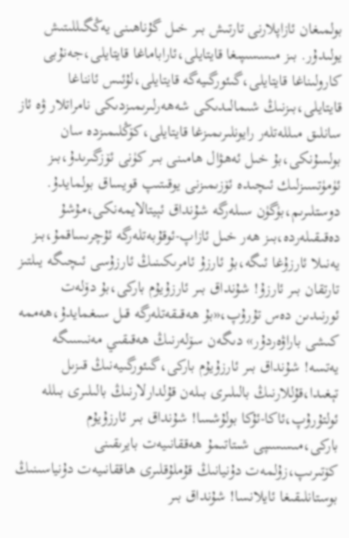بولمىغان ئازاپلارنى تارتىش بىر خىل گۇناھىنى يەڭگىللىتىش يولىدۇر. بىز مىسسىپىغا قايتايلى،ئاراباماغا قايتايلى،جەنۇبى كارولىناغا قايتايلى،گىئورگىيەگە قايتايلى،لۇئىس ئانناغا قايتايلى،بىزنىڭ شىمالىدىكى شەھەرلىرىمىزدىكى نامراتلار ۋە ئاز سانلىق مىللەتلەر رايونلىرىمىزغا قايتايلى،كۆڭلىمىزدە سان بولسۇنكى،بۇ خىل ئەھۋال ھامىنى بىر كۈنى ئۆزگىرىدۇ،بىز ئۈمۈتسىزلىك ئىچىدە ئۆزىمىزنى يوقىتىپ قويساق بولمايدۇ. دوستلىرىم،بۈگۈن سىلەرگە شۇنداق ئېيتالايمەنكى،مۇشۇ دەقىقىلەردە،بىز ھەر خىل ئازاپ-ئوقۇبەتلەرگە ئۇچرىساقمۇ،بىز يەنىلا ئارزۇغا ئىگە،بۇ ئارزۇ ئامرىكىنىڭ ئارزۇسى ئىچىگە يىلتىز تارتقان بىر ئارزۇ! شۇنداق بىر ئارزۇيۇم باركى،بۇ دۆلەت ئورنىدىن دەس تۇرۇپ،«بۇ ھەقىقەتلەرگە قىل سىغمايدۇ،ھەممە كىشى باراۋەردۇر» دىگەن سۆلەرنىڭ ھەقىقىي مەنىسىگە يەتسە! شۇنداق بىر ئارزۇيۇم باركى،گىئورگىيەنىڭ قىزىل تېغىدا،قۇللارنىڭ بالىلىرى بىلەن قۇلدارلارنىڭ بالىلىرى بىللە ئولتۇرۇپ،ئاكا-ئۇكا بولۇشسا! شۇنداق بىر ئارزۇيۇم باركى،مىسسىپى شىتاتىمۇ ھەققانىيەت بايرىقىنى كۆتىرىپ،زۇلمەت دۇنيانىڭ قۇملۇقلىرى ھاققانىيەت دۇنياسىنىڭ بوستانلىقىغا ئايلانسا! شۇنداق بىر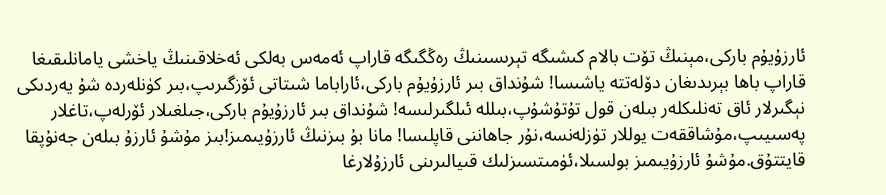ئارزۇيۇم باركى،مېنىڭ تۆت بالام كىشىگە تېرىسىنىڭ رەڭگىگە قاراپ ئەمەس بەلكى ئەخلاقىنىڭ ياخشى يامانلىقىغا قاراپ باھا بېرىدىغان دۆلەتتە ياشىسا! شۇنداق بىر ئارزۇيۇم باركى،ئاراباما شىتاتى ئۆزگىرىپ،بىر كۈنلەردە شۇ يەردىكى نېگىرلار ئاق تەنلىكلەر بىلەن قول تۇتۇشۇپ،بىللە ئىلگىرلىسە! شۇنداق بىر ئارزۇيۇم باركى،جىلغىلار ئۆرلەپ،تاغلار پەسىيىپ،مۇشاققەت يوللار تۈزلەنسە،نۇر جاھاننى قاپلىسا! مانا بۇ بىزنىڭ ئارزۇيىمىز!بىز مۇشۇ ئارزۇ بىلەن جەنۇپقا قايتتۇق.مۇشۇ ئارزۇيىمىز بولسىلا،ئۈمىتسىزلىك قىيالىرىنى ئارزۇلارغا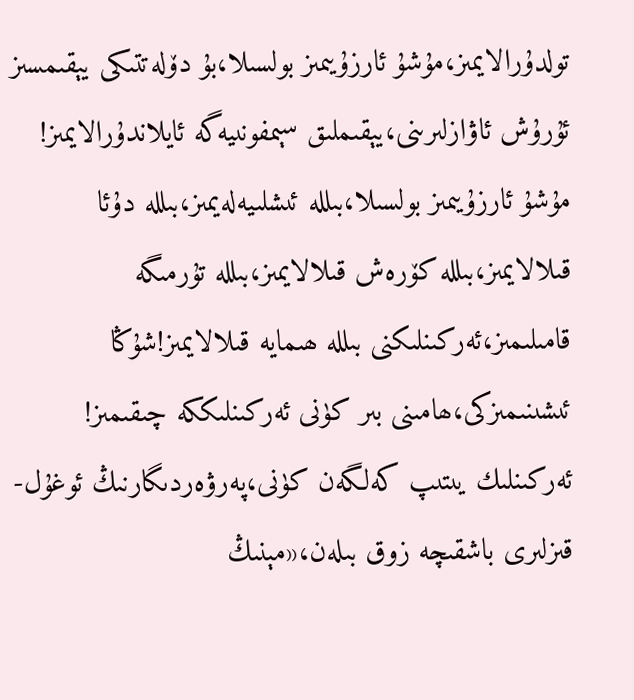تولدۇرالايمىز،مۇشۇ ئارزۇيىمىز بولسىلا،بۇ دۆلەتتىكى يېقىمسىز ئۇرۇش ئاۋازلىرىنى،يېقىملىق سېمفونىيەگە ئايلاندۇرالايمىز! مۇشۇ ئارزۇيىمىز بولسىلا،بىللە ئىشلىيەلەيمىز،بىللە دۇئا قىلالايمىز،بىللە كۆرەش قىلالايمىز،بىللە تۇرمىگە قامىلىمىز،ئەركىنلىكنى بىللە ھىمايە قىلالايمىز!شۇڭا ئىشىنىمىزكى،ھامىنى بىر كۈنى ئەركىنلىككە چىقىمىز! ئەركىنلىك يىتىپ كەلگەن كۈنى،پەرۋەردىگارنىڭ ئوغۇل-قىزلىرى باشقىچە زوق بىلەن،«مېنىڭ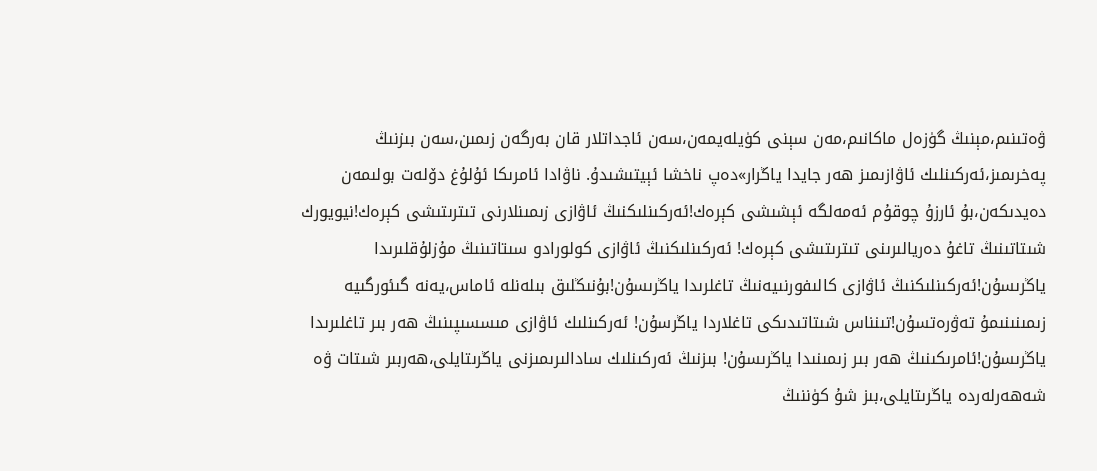ۋەتىنىم،مېنىڭ گۈزەل ماكانىم،مەن سېنى كۈيلەيمەن،سەن ئاجداتلار قان بەرگەن زىمىن،سەن بىزنىڭ پەخرىمىز،ئەركىنلىك ئاۋازىمىز ھەر جايدا ياڭرار»دەپ ناخشا ئېيتىشىدۇ. ناۋادا ئامرىكا ئۇلۇغ دۆلەت بولىمەن دەيدىكەن،بۇ ئارزۇ چوقۇم ئەمەلگە ئېشىشى كېرەك!ئەركىنلىكنىڭ ئاۋازى زىمىنلارنى تىترىتىشى كېرەك!نيويورك شىتاتىنىڭ تاغۇ دەريالىرىنى تىترىتىشى كېرەك! ئەركىنلىكنىڭ ئاۋازى كولورادو سىتاتىنىڭ مۇزلۇقلىرىدا ياڭرىسۇن!ئەركىنلىكنىڭ ئاۋازى كالىفورنىيەنىڭ تاغلرىدا ياڭرىسۇن!بۇنىڭلىق بىلەنلە ئاماس،يەنە گىئورگىيە زىمىنىنىمۇ تەۋرەتسۇن!تىنناس شىتاتىدىكى تاغلاردا ياڭرسۇن! ئەركىنلىك ئاۋازى مىسسىپىنىڭ ھەر بىر تاغلىرىدا ياڭرىسۇن!ئامرىكىنىڭ ھەر بىر زىمىنىدا ياڭرىسۇن! بىزنىڭ ئەركىنلىك سادالىرىمىزنى ياڭرىتايلى،ھەربىر شىتات ۋە شەھەرلەردە ياڭرىتايلى،بىز شۇ كۈننىڭ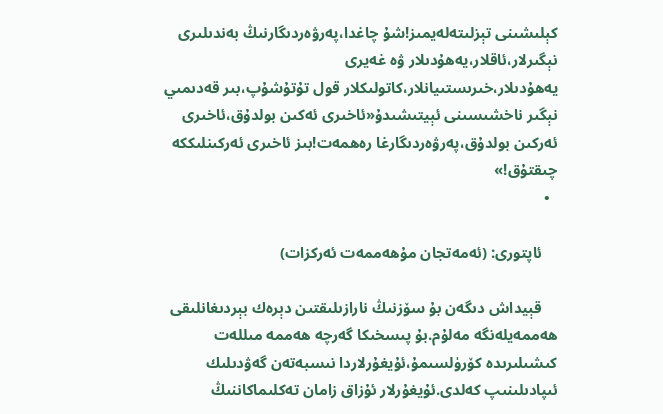كېلىشىنى تېزلىتەلەيمىز!شۇ چاغدا،پەرۋەردىگارنىڭ بەندىلىرى نېگىرلار،ئاقلار،يەھۇدىلار ۋە غەيرى يەھۇدىلار،خىرىستىيانلار،كاتولىكلار قول تۇتۇشۇپ،بىر قەدىمىي نېگىر ناخشىسىنى ئېيتىشىدۇ«ئاخىرى ئەكىن بولدۇق،ئاخىرى ئەركىن بولدۇق،پەرۋەردىگارغا رەھمەت!بىز ئاخىرى ئەركىنلىككە چىقتۇق!»
  •

    ئاپتورى: (ئەمەتجان مۇھەممەت ئەركزات)

    قېيداش دىگەن بۇ سۆزنىڭ نارازىلىقتىن دېرەك بېردىغانلىقى ھەممەيلەنگە مەلۇم.بۇ پىسخىكا گەرچە ھەممە مىللەت كىشىلىرىدە كۆرۈلسىمۇ،ئۇيغۇرلاردا نىسبەتەن گەۋدىلىك ئىپادىلىنىپ كەلدى.ئۇيغۇرلار ئۇزاق زامان تەكلىماكاننىڭ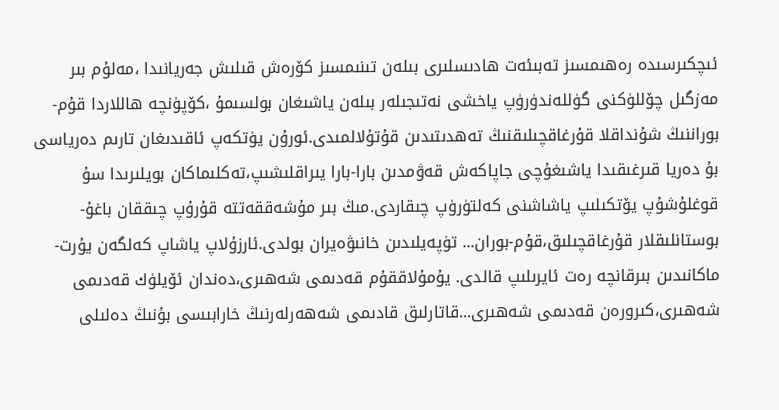ئىچكىرسىدە رەھىمسىز تەبىئەت ھادىسلىرى بىلەن تىنىمسىز كۆرەش قىلىش جەريانىدا ،مەلۇم بىر مەزگىل چۆللۈكنى گۈللەندۈرۈپ ياخشى نەتىجىلەر بىلەن ياشىغان بولسىمۇ ،كۆپۈنچە ھاللاردا قۇم-بوراننىڭ شۇنداقلا قۇرغاقچىلىقنىڭ تەھدىتىدىن قۇتۇلالمىدى.ئورۇن يۈتكەپ ئاقىدىغان تارىم دەرياسى بۇ دەريا قىرغىقىدا ياشىغۇچى جاپاكەش قەۋمدىن بارا-بارا يىراقلىشىپ،تەكلىماكان بويلىرىدا سۇ قوغلۇشۇپ يۆتكىلىپ ياشاشنى كەلتۈرۈپ چىقاردى.مىڭ بىر مۇشەققەتتە قۇرۇپ چىققان باغۇ-بوستانلىقلار قۇرغاقچىلىق،قۇم-بوران... تۈپەيلىدىن خانىۋەيران بولدى.ئارزۇلاپ ياشاپ كەلگەن يۇرت-ماكانىدىن بىرقانچە رەت ئايرىلىپ قالدى. يۇمۇلاققۇم قەدىمى شەھىرى،دەندان ئۆيلۈك قەدىمى شەھىرى،كىرورەن قەدىمى شەھىرى...قاتارلىق قادىمى شەھەرلەرنىڭ خارابىسى بۇنىڭ دەلىلى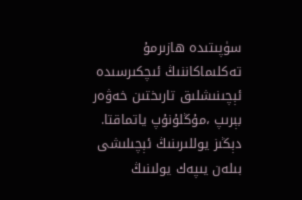سۈپىتىدە ھازىرمۇ تەكلىماكاننىڭ ئىچكىرسىدە ئېچىنىشلىق تارىختىن خەۋەر بېرىپ ،مۇڭلۇنۇپ ياتماقتا. دېڭىز يوللىرىنىڭ ئېچىلىشى بىلەن يىپەك يولىنىڭ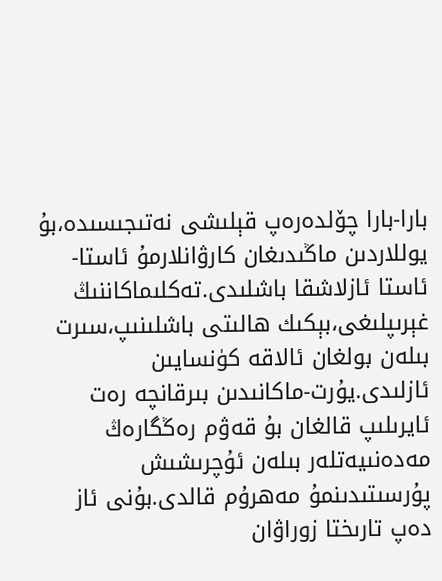بارا-بارا چۆلدەرەپ قېلىشى نەتىجىسىدە،بۇ يوللاردىن ماڭىدىغان كارۋانلارمۇ ئاستا-ئاستا ئازلاشقا باشلىدى.تەكلىماكاننىڭ غېرىپلىغى،بېكىك ھالىتى باشلىنىپ،سىرت بىلەن بولغان ئالاقە كۈنسايىن ئازلىدى.يۇرت-ماكانىدىن بىرقانچە رەت ئايرىلىپ قالغان بۇ قەۋم رەڭگارەڭ مەدەنىيەتلەر بىلەن ئۇچرىشىش پۇرسىتىدىنمۇ مەھرۇم قالدى.بۇنى ئاز دەپ تارىختا زوراۋان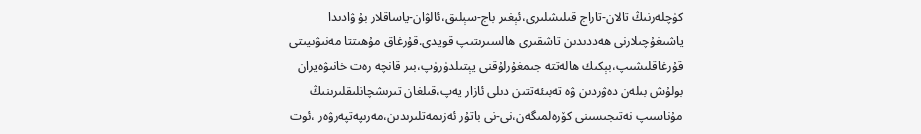كۈچلەرنىڭ تالان-تاراج قىلىشلىرى،ئېغىر باج-سېلىق،ئالۋان-ياساقلار بۇ ۋادىدا ياشىغۇچىلارنى ھەددىدىن تاشقىرى ھالسىرىتىپ قويدى.قۇرغاق مۇھىتتا مەنىۋىيىتى قۇرغاقلىشىپ،بېكىك ھالەتتە جىمغۇرلۇقنى يېتىلدۈرۈپ،بىر قانچە رەت خانىۋەيران بولۇش بىلەن دەۋردىن ۋە تەبىئەتتىن دىلى ئازار يەپ،قىلغان تىرىشچانلىقلىرىنىڭ مۇناسىپ نەتىجىسىنى كۆرەلمىگەن،نى-نى باتۇر ئەزىمەتلىرىدىن،مەرىپەتپەرۋەر ،ئوت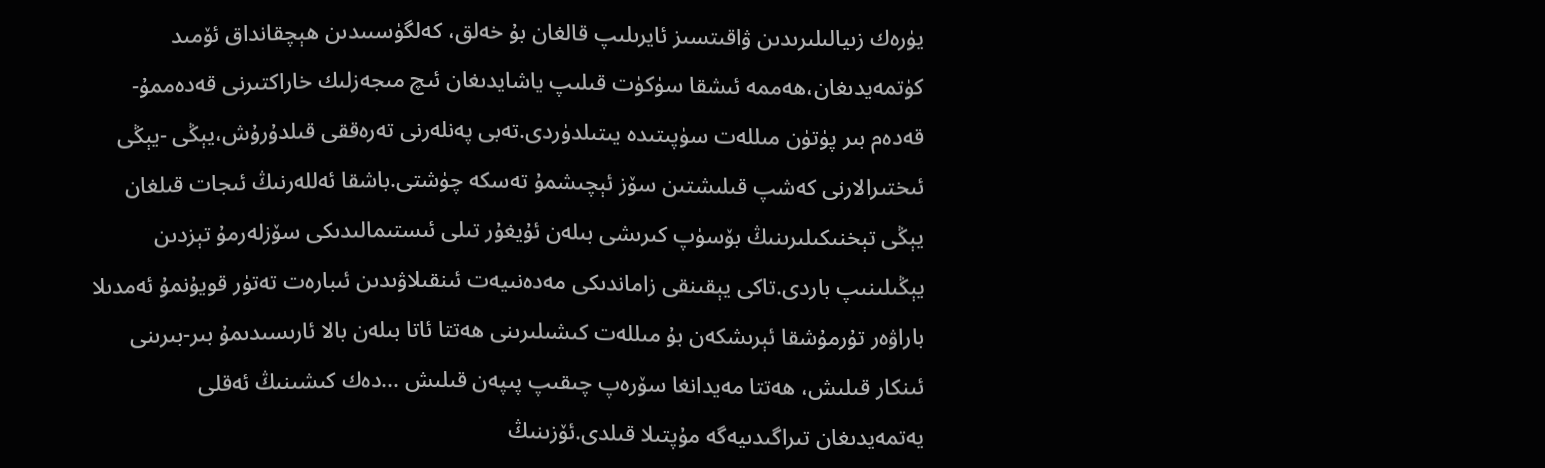يۈرەك زىيالىلىرىدىن ۋاقىتسىز ئايرىلىپ قالغان بۇ خەلق، كەلگۈسىىدىن ھېچقانداق ئۆمىد كۈتمەيدىغان،ھەممە ئىشقا سۈكۈت قىلىپ ياشايدىغان ئىچ مىجەزلىك خاراكتىرنى قەدەممۇ-قەدەم بىر پۈتۈن مىللەت سۈپىتىدە يىتىلدۈردى.تەبى پەنلەرنى تەرەققى قىلدۇرۇش،يېڭى -يېڭى ئىختىرالارنى كەشپ قىلىشتىن سۆز ئېچىشمۇ تەسكە چۈشتى.باشقا ئەللەرنىڭ ئىجات قىلغان يېڭى تېخنىكىلىرىنىڭ بۆسۈپ كىرىشى بىلەن ئۇيغۇر تىلى ئىستىمالىدىكى سۆزلەرمۇ تېزدىن يېڭىلىنىپ باردى.تاكى يېقىنقى زاماندىكى مەدەنىيەت ئىنقىلاۋىدىن ئىبارەت تەتۈر قويۇنمۇ ئەمدىلا باراۋەر تۇرمۇشقا ئېرىشكەن بۇ مىللەت كىشىلىرىنى ھەتتا ئاتا بىلەن بالا ئارىسىدىمۇ بىر-بىرىنى ئىنكار قىلىش، ھەتتا مەيدانغا سۆرەپ چىقىپ پىپەن قىلىش ...دەك كىشىنىڭ ئەقلى يەتمەيدىغان تىراگىدىيەگە مۇپتىلا قىلدى.ئۆزىنىڭ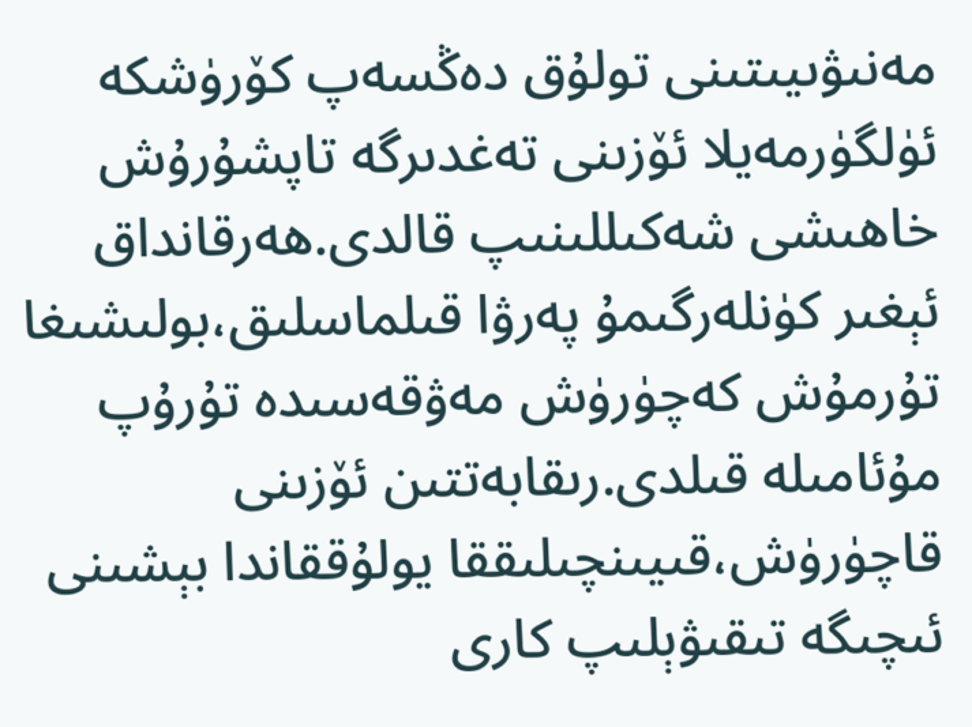مەنىۋىيىتىنى تولۇق دەڭسەپ كۆرۈشكە ئۈلگۈرمەيلا ئۆزىنى تەغدىرگە تاپشۇرۇش خاھىشى شەكىللىنىپ قالدى.ھەرقانداق ئېغىر كۈنلەرگىمۇ پەرۋا قىلماسلىق،بولىشىغا تۇرمۇش كەچۈرۈش مەۋقەسىدە تۇرۇپ مۇئامىلە قىلدى.رىقابەتتىن ئۆزىنى قاچۈرۈش،قىيىنچىلىققا يولۇققاندا بېشىنى ئىچىگە تىقىۋېلىپ كارى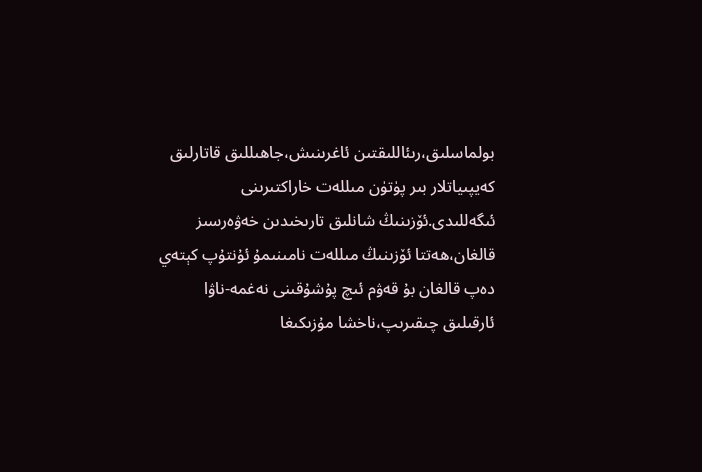بولماسلىق،رىئاللىقتىن ئاغرىنىش،جاھىللىق قاتارلىق كەيپىياتلار بىر پۈتۈن مىللەت خاراكتىرىنى ئىگەللىدى.ئۆزىنىڭ شانلىق تارىخىدىن خەۋەرسىز قالغان،ھەتتا ئۆزىنىڭ مىللەت نامىنىمۇ ئۇنتۇپ كېتەي دەپ قالغان بۇ قەۋم ئىچ پۇشۇقىنى نەغمە-ناۋا ئارقىلىق چىقىرىپ،ناخشا مۇزىكىغا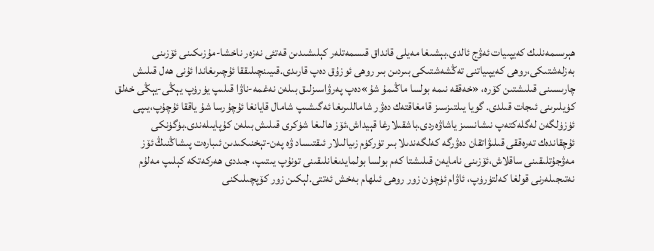ھېرىسمەنلىك كەيپىيات ئەۋج ئالدى.بېشىغا مەيلى قانداق قىسمەتلەر كېلىشىدىن قەتئى نەزەر ناخشا-مۇزىكىنى ئۆزىنى بەزلەشتىكى،روھى كەيپىياتنى تەڭشەشتىكى بىردىن بىر روھى ئوزۇق دەپ قارىدى.قىيىنچىلىققا ئۇچىرىغاندا ئۇنى ھەل قىلىش چارىسىنى قىلىشتىن كۆرە، «خەققە نىمە بولسا ماڭىمۇ شۇ»دەپ پەرۋاسىزلىق بىلەن نەغمە-ناۋا قىلىپ يۈرۈپ يېڭى-يېڭى خەلق كۈيلىرىنى ئىجات قىلدى. گويا يىلتىزسىز قامغاقتەك دەۋر شاماللىرىغا ئەگىشىپ شامال قايانغا ئۇچۇرسا شۇ ياققا ئۇچۇپ،يىپى ئۈزۈلگەن لەگلەكتەپ نىشانسىز ياشاۋەردى.باشقىلارغا قېيداش،ئۆز ھالىغا شۈكرى قىلىش بىلەن كۇپايىلەندى.بۈگۈنكى ئۇچقاندەك تەرەققى قىلىۋاتقان دەۋرگە كەلگەندىلا بىر تۈركۈم زىيالىلار ئىقتىساد ۋە پەن-تېخنىكىدىن ئىبارەت پىشاڭنىڭ ئۆز مەۋجۇتلىقىنى ساقلاش،ئۆزىنى نامايەن قىلىشتا كەم بولسا بولمايدىغانلىقىنى تونۇپ يىتىپ، جىددى ھەركەتكە كېلىپ مەلۇم نەتىجىلەرنى قولغا كەلتۈرۈپ، ئاۋام ئۈچۈن زور روھى ئىلھام بەخش ئەتتى.لېكىن زور كۆپچىلىكنى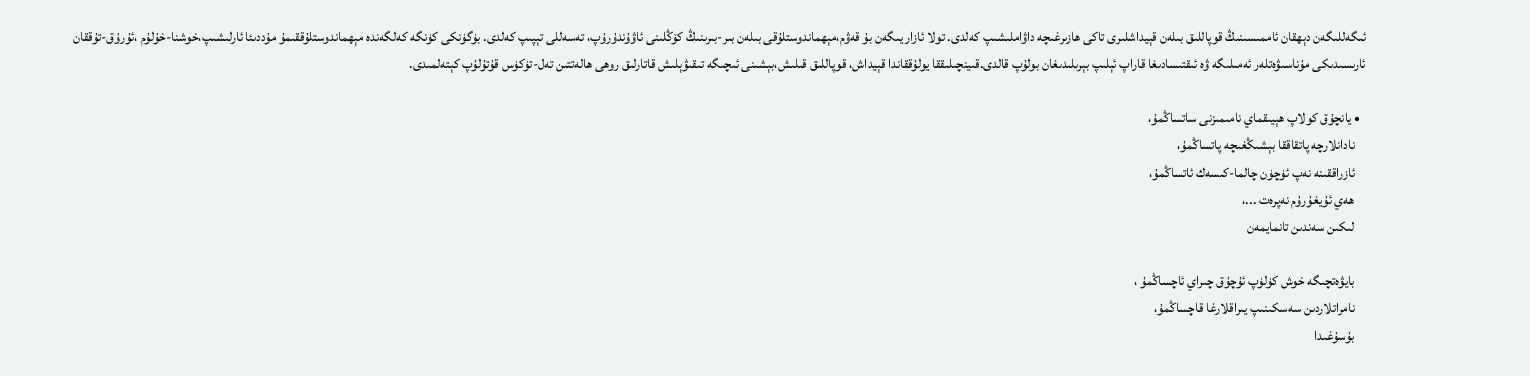ئىگەللىگەن دېھقان ئاممىسىنىڭ قوپاللىق بىلەن قېيداشلىرى تاكى ھازىرغىچە داۋاملىشىپ كەلدى. تولا ئازار يىگەن بۇ قەۋم،مېھماندوستلۇقى بىلەن بىر-بىرىنىڭ كۆڭلىنى ئاۋۇندۇرۇپ، تەسەللى تېپىپ كەلدى. بۈگۈنكى كۈنگە كەلگەندە مېھماندوستلۇققىمۇ مۇددىئا ئارلىشىپ،خوشنا-خۇلۇم ،ئۇرۇق-تۇققان ئارىسىدىكى مۇناسىۋەتلەر ئەمىلىگە ۋە ئىقتىسادىغا قاراپ ئېلىپ بېرىلىدىغان بولۇپ قالدى.قىينچىلىققا يولۇققاندا قېيداش، قوپاللىق قىلىش،بېشىنى ئىچىگە تىقىۋېلىش قاتارلىق روھى ھالەتتىن تەل-تۈكۈس قۇتۇلۇپ كېتەلمىدى.

  • يانچۇق كولاپ ھېيىقماي نامىمىزنى ساتساڭمۇ،
    نادانلارچە پاتقاققا بېشىڭغىچە پاتساڭمۇ،
    ئازراققىنە نەپ ئۈچۈن چالما-كىسەك ئاتساڭمۇ،
    ھەي ئۇيغۇرۇم نەپرەت ...،
    لىكىن سەندىن تانمايمەن

    بايۋەتچىگە خوش كۈلۈپ ئۇچۇق چىراي ئاچساڭمۇ ،
    نامراتلاردىن سەسكىنىپ يىراقلارغا قاچساڭمۇ،
    بۇسۇغىدا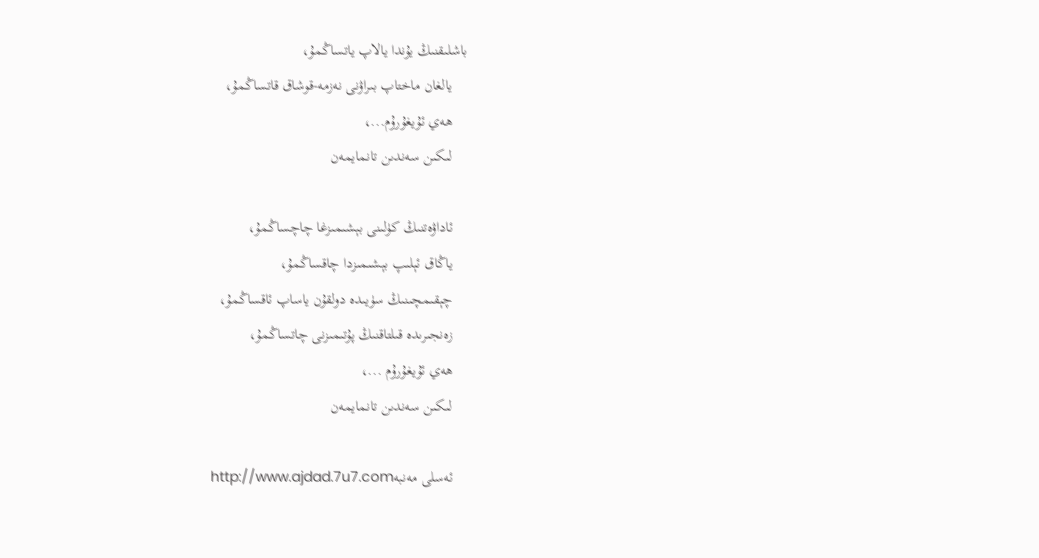باشلىقنىڭ يۇندا يالاپ ياتساڭمۇ،
    يالغان ماختاپ بىراۋنى نەزمە-قوشاق قاتساڭمۇ،
    ھەي ئۇيغۇرۇم...،
    لىكىن سەندىن تانمايمەن

    ئاداۋەتنىڭ كۈلىنى بېشىمىزغا چاچساڭمۇ،
    ياڭاق ئېلىپ بېشىمىزدا چاقساڭمۇ،
    چېقىمچىنىڭ سۈيىدە دولقۇن ياساپ ئاقساڭمۇ،
    زەنجىرىدە قىلتاقنىڭ پۇتىمىزنى چاتساڭمۇ،
    ھەي ئۇيغۇرۇم ...،
    لىكىن سەندىن تانمايمەن

    ئەسلى مەنبەhttp://www.ajdad.7u7.com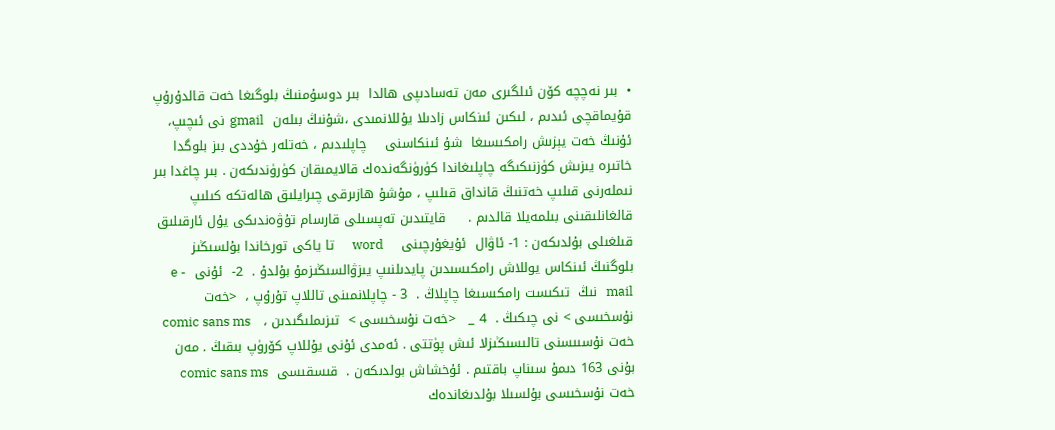•  بىر نەچچە كۆن ئىلگىرى مەن تەسادىپى ھالدا  بىر دوسۇمنىڭ بلوگىغا خەت قالدۇرۇپ قۇيماقچى ئىدىم ، لىكىن ئىنكاس زادىلا يۇللانمىدى ،شۇنىڭ بىلەن  gmail  نى ئىچىپ، ئۇنىڭ خەت يېزىش رامكىسىغا  شۇ ئىنكاسنى    چاپلىدىم ، خەتلەر خۇددى بىز بلوگدا خاتىرە يىزىش كۈزنىكىگە چاپلىغاندا كۈرۈنگەندەك قالايمىقان كۈرۈندىكەن . بىر چاغدا بىر نىملەرنى قىلىپ خەتنىڭ قانداق قىلىپ ، مۇشۇ ھازىرقى چىرايلىق ھالەتكە كىلىپ قالغانلىقىنى بىلمەيلا قالدىم .     قايتىدىن تەپسىلى قارسام تۇۋەندىكى يۇل ئارقىلىق قىلغىلى بۇلدىكەن : 1- ئاۋال  ئۇيغۇرچىنى    word      تا ياكى تورخاندا بۇلسىڭىز بلوگنىڭ ئىنكاس يوللاش رامكىسىدىن پايدىلنىپ يىزۋالسىڭىزمۇ بۇلدۇ .  2-  ئۇنى  e - mail   نىڭ  تىكىست رامكىسىغا چاپلاڭ .  3 - چاپلانمىنى تاللاپ تۇرۇپ ،  <خەت نۇسخىسى > نى چىكىڭ .  4 _   <خەت نۇسخىسى >  تىزىملىگىدىن ،   comic sans ms  خەت نۇسىىسنى تالىسىڭىزلا ئىش پۈتتى . ئەمدى ئۇنى يۇللاپ كۆرۈپ بىقىڭ . مەن بۇنى 163 دىمۇ سىناپ باقتىم . ئۇخشاش بولدىكەن .  قىسقىسى  comic sans ms  خەت نۇسخىسى بۇلسىلا بۇلدىغاندەك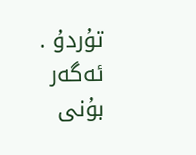تۇردۇ . ئەگەر بۇنى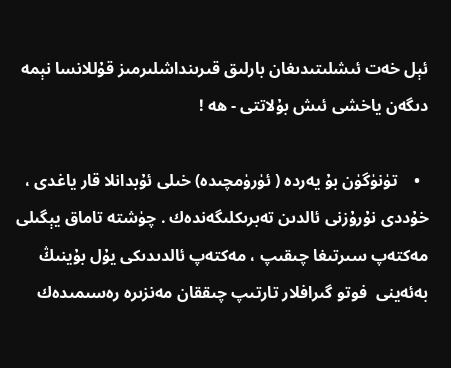ئېل خەت ئىشلىتىدىغان بارلىق قىرىنداشلىرمىز قۇللانسا نېمە دىگەن ياخشى ئىش بۇلاتتى - ھە !

  •    تۈنۈگۈن بۇ يەردە ( ئۈرۈمچىدە) خىلى ئۇبدانلا قار ياغدى ، خۇددى نۇرۇزنى ئالدىن تەبرىكلىگەندەك . چۈشتە تاماق يېگىلى مەكتەپ سىرتىغا چىقىپ ، مەكتەپ ئالدىدىكى يۇل بۇينىڭ بەئەينى  فوتو گىرافلار تارتىپ چىققان مەنزىرە رەسىمىدەك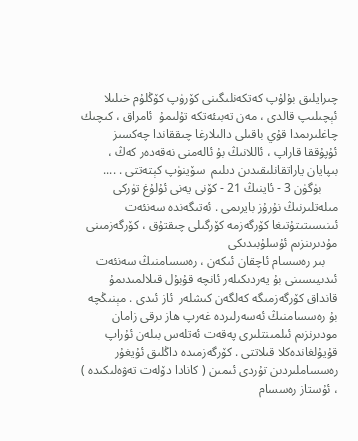چىرايلىق بۇلۇپ كەتكەنلىگىنى كۆرۈپ كۆڭلۇم خىلىلا ئېچىلىپ قالدى ، مەن تەبىئەتكە تۇلىمۇ  ئامراق ، كىچىك چاغلىرىمدا قۇي باقىلى دالىلارغا چىققاندا چەكسىز ئۇپۇققا قاراپ ، ئاللانىڭ بۇ ئالەمنى نەقەدەر كەڭ ، بىپايان ياراتقانلىقىدىن دىلىم  سۆينۈپ كېتەتتى . ....
     بۈگۈن 3 - ئاينىڭ 21 - كۆنى يەنى ئۇلۇغ تۈركى مىلەتلىرنىڭ نۇرۇز بايرىمى . ئەتىگەندە سەنئەت ئىنىسىتىتۇتىغا كۆرگەزمە كۆرگىلى چىقتۇق ، كۆرگەزمىنى مۇدىرىنزىم ئۇسلۇبىدىكى
    بىر رەسسام ئاچقان ئىكەن ، رەسسامنىڭ سەنئەت ئىدىيىسىنى بۇ يەردىكىلەر ئانچە قۇبۇل قىلالمىدىمۇ قانداق كۆرگەزمىگە كەلگەن كىشلەر  ئاز ئىدى . مېنىڭچە بۇ رەسسامنىڭ ئەسەرلىردە غەرپ ھاز ىرقى زامان مودىرنزىم ئىلمىنتلىرى پەقەت ئەتلەس بىلەن ئۇراپ قۇيۇلغاندەكلا قىلاتتى . كۆرگەزمىدە داڭلىق ئۇيغۇر رەسساملىردىن تۇردى ئىمىن ( كانادا دۆلەت تەۋەلىكىدە ) ، ئۇستاز رەسسام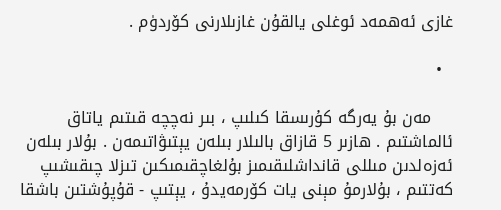غازى ئەھمەد ئوغلى يالقۇن غازىلارنى كۆردۈم .

  •

    مەن بۇ يەرگە كۇرىسقا كىلىپ ، بىر نەچچە قىتىم ياتاق ئالماشتىم . ھازىر 5 قازاق بالىلار بىلەن يېتىۋاتىمەن . بۇلار بىلەن ئەزەلدىن مىللى قانداشلىقىمىز بۇلغاچقىمىكىن تىزلا چىقىشىپ كەتتىم ، بۇلارمۇ مېنى يات كۆرمەيدۇ ، يېتىپ - قۇپۇشتىن باشقا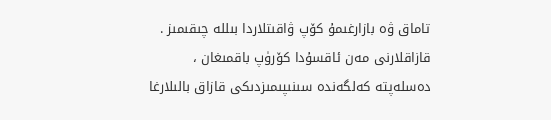تاماق ۋە بازارغىمۇ كۆپ ۋاقىتلاردا بىللە چىقىمىز . قازاقلارنى مەن ئاقسۇدا كۆرۈپ باقمىغان ، دەسلەپتە كەلگەندە سىنىپىمىزدىكى قازاق بالىلارغا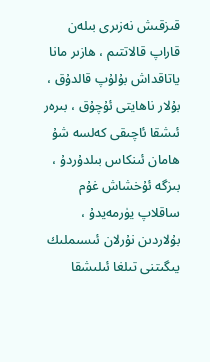قىزقىش نەزىرى بىلەن قاراپ قالاتتىم ، ھازىر مانا ياتاقداش بۇلۇپ قالدۇق ، بۇلار ناھايتى ئۇچۇق ، بىرەر ئىشقا ئاچىقى كەلسە شۇ ھامان ئىنكاس بىلدۇردۇ ، بىزگە ئۇخشاش غۇم ساقلاپ يۈرمەيدۇ ، بۇلاردىن نۇرلان ئىسىملىك يىگىتنى تىلغا ئىلىشقا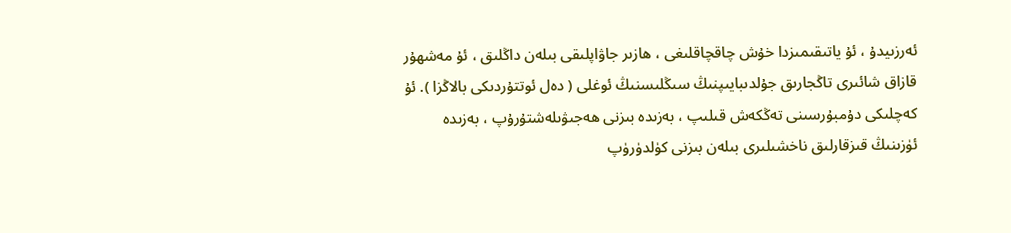ئەرزىيدۇ ، ئۇ ياتىقىمىزدا خۇش چاقچاقلىغى ، ھازىر جاۋاپلىقى بىلەن داڭلىق ، ئۇ مەشھۇر قازاق شائىرى تاڭجارىق جۇلدىبايىپنىڭ سىڭلىسنىڭ ئوغلى ( دەل ئوتتۇردىكى بالاڭزا ). ئۇ  كەچلىكى دۇمبۇرسىنى تەڭكەش قىلىپ ، بەزىدە بىزنى ھەجىۋىلەشتۇرۇپ ، بەزىدە ئۈزىنىڭ قىزقارلىق ناخشىلىرى بىلەن بىزنى كۈلدۈرۈپ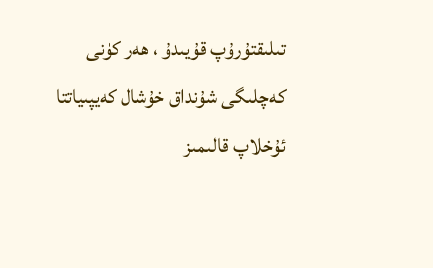تىلىقتۇرۇپ قۇيىدۇ ، ھەر كۈنى كەچلىگى شۇنداق خۇشال كەيپىياتتا ئۇخلاپ قالىمىز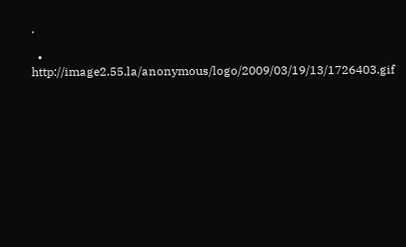.

  • http://image2.55.la/anonymous/logo/2009/03/19/13/1726403.gif